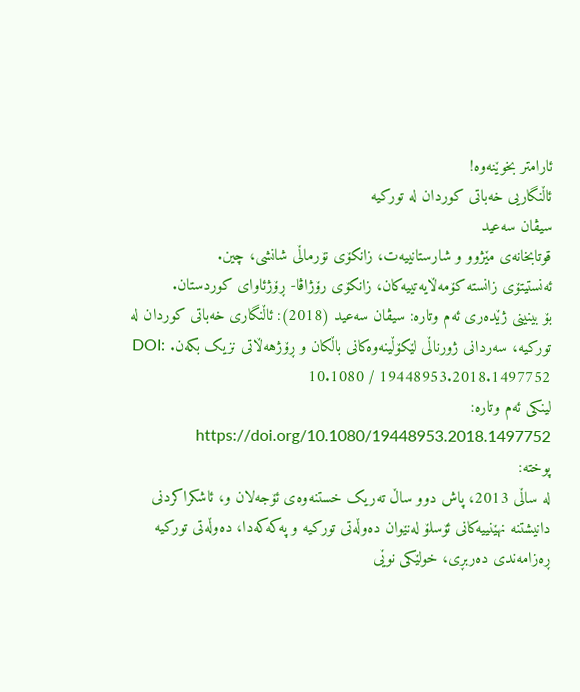ئارامتر بخوێنەوە!
ئاڵنگاریی خەباتی کوردان لە تورکیە
سیڤان سەعید
قوتابخانەی مێژوو و شارستانییەت، زانکۆی نۆرماڵی شانشی، چین.
ئەنستیتۆی زانستە کۆمەڵایەتییەکان، زانکۆی رۆژاڤا- ڕۆژئاوای کوردستان.
بۆ بینینی ژێدەری ئەم وتارە: سیڤان سەعید (2018): ئاڵنگاری خەباتی کوردان لە تورکیە، سەردانی ژورناڵی لێکۆڵینەوەکانی باڵکان و ڕۆژهەڵاتی نزیک بکەن. DOI: 10.1080 / 19448953.2018.1497752
لینکی ئەم وتارە: https://doi.org/10.1080/19448953.2018.1497752
پوختە:
لە ساڵی 2013، پاش دوو ساڵ تەریک خستنەوەی ئۆجەلان و، ئاشکراکردنی دانیشتنە نهێنییەکانی ئۆسلۆ لەنێوان دەوڵەتی تورکیە و پەکەکەدا، دەوڵەتی تورکیە ڕەزامەندی دەربڕی، خولێکی نوێی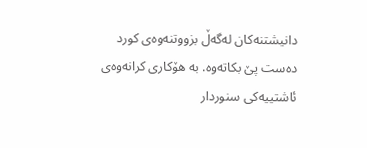دانیشتنەکان لەگەڵ بزووتنەوەی کورد دەست پێ بکاتەوە. بە هۆکاری کرانەوەی ئاشتییەکی سنوردار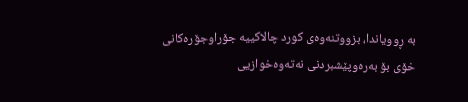بە ڕوویاندا، بزووتنەوەی کورد چالاکییە جۆراوجۆرەکانی خۆی بۆ بەرەوپێشبردنی نەتەوەخوازیی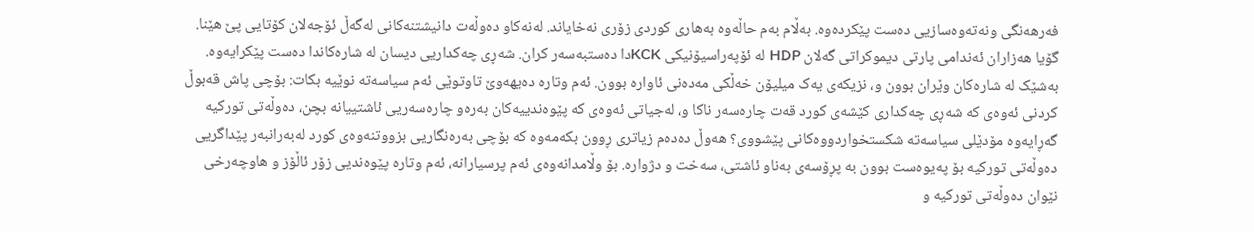فەرهەنگی ونەتەوەسازیی دەست پێکردەوە. بەڵام بەم حاڵەوە بەهاری کوردی زۆری نەخایاند. لەنەکاو دەوڵەت دانیشتنەکانی لەگەڵ ئۆجەلان کۆتایی پێ هێنا. گۆیا هەزاران ئەندامی پارتی دیموکراتی گەلان HDP لە ئۆپەراسیۆنیکی KCKدا دەستبەسەر کران. شەڕی چەکداریی دیسان لە شارەکاندا دەست پێکرایەوە. بەشێک لە شارەکان وێران بوون و، نزیکەی یەک میلیۆن خەڵکی مەدەنی ئاوارە بوون. ئەم وتارە دەیهەوێ تاوتوێی ئەم سیاسەتە نوێیە بکات: بۆچی پاش قەبوڵ کردنی ئەوەی کە شەڕی چەکداری کێشەی کورد قەت چارەسەر ناکا و، لەجیاتی ئەوەی کە پێوەندییەکان بەرەو چارەسەریی ئاشتییانە بچن، دەوڵەتی تورکیە گەڕایەوە مۆدێلی سیاسەتە شکستخواردووەکانی پێشووی؟ هەوڵ دەدەم زیاتری ڕوون بکەمەوە کە بۆچی بەرەنگاریی بزووتنەوەی کورد لەبەرانبەر پێداگریی دەوڵەتی تورکیە بۆ پەیوەست بوون بە پڕۆسەی بەناو ئاشتی، سەخت و دژوارە. بۆ وڵامدانەوەی ئەم پرسیارانە، ئەم وتارە پێوەندیی زۆر ئاڵۆز و هاوچەرخی نێوان دەوڵەتی تورکیە و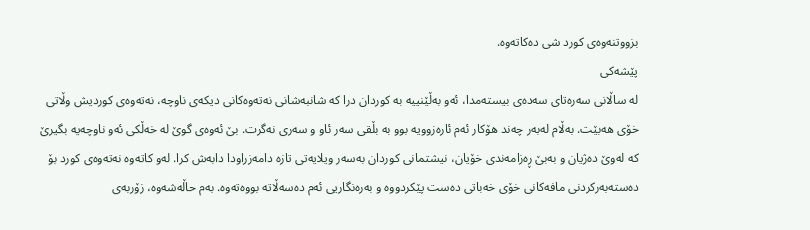بزووتنەوەی کورد شی دەکاتەوە.
پێشەکی
لە ساڵانی سەرەتای سەدەی بیستەمدا، ئەو بەڵێنییە بە کوردان درا کە شانبەشانی نەتەوەکانی دیکەی ناوچە، نەتەوەی کوردیش وڵاتی خۆی هەبێت. بەڵام لەبەر چەند هۆکار ئەم ئارەزوویە بوو بە بڵقی سەر ئاو و سەری نەگرت. بێ ئەوەی گوێ لە خەڵکی ئەو ناوچەیە بگیرێ کە لەوێ دەژیان و بەبێ ڕەزامەندی خۆیان، نیشتمانی کوردان بەسەر ویلایەتی تازە دامەزراودا دابەش کرا. لەو کاتەوە نەتەوەی کورد بۆ دەستەبەرکردنی مافەکانی خۆی خەباتی دەست پێکردووە و بەرەنگاریی ئەم دەسەڵاتە بووەتەوە. بەم حاڵەشەوە، زۆربەی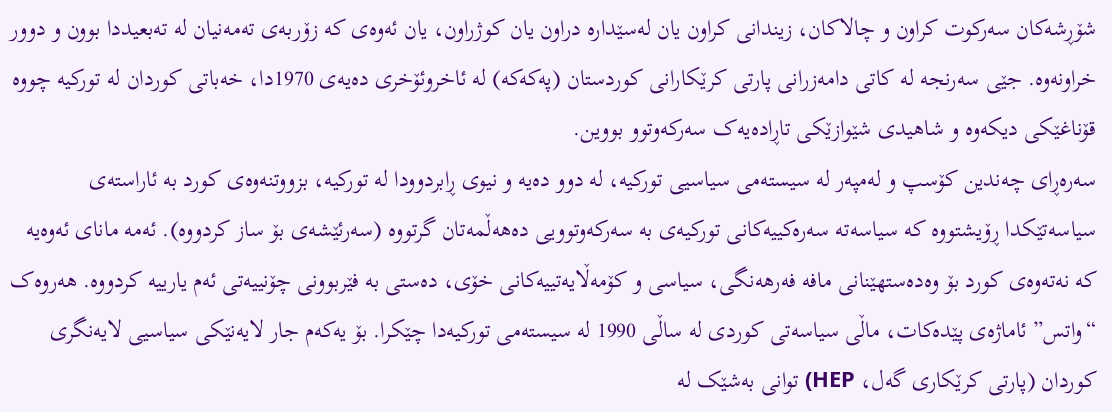شۆڕشەکان سەرکوت کراون و چالاکان، زیندانی کراون یان لەسێدارە دراون یان کوژراون، یان ئەوەی کە زۆربەی تەمەنیان لە تەبعیددا بوون و دوور خراونەوە. جێی سەرنجە لە کاتی دامەزرانی پارتی کرێکارانی کوردستان (پەکەکە) لە ئاخروئۆخری دەیەی 1970دا، خەباتی کوردان لە تورکیە چووە قۆناغێکی دیکەوە و شاهیدی شێوازێکی تاڕادەیەک سەرکەوتوو بووین.
سەرەڕای چەندین کۆسپ و لەمپەر لە سیستەمی سیاسیی تورکیە، لە دوو دەیە و نیوی ڕابردوودا لە تورکیە، بزووتنەوەی کورد بە ئاراستەی سیاسەتێکدا ڕۆیشتووە کە سیاسەتە سەرەکییەکانی تورکیەی بە سەرکەوتوویی دەهەڵمەتان گرتووە (سەرئێشەی بۆ ساز کردووە). ئەمە مانای ئەوەیە کە نەتەوەی کورد بۆ وەدەستهێنانی مافە فەرهەنگی، سیاسی و کۆمەڵایەتییەکانی خۆی، دەستی بە فێربوونی چۆنییەتی ئەم یارییە کردووە. هەروەک “واتس” ئاماژەی پێدەکات، ماڵی سیاسەتی کوردی لە ساڵی 1990 لە سیستەمی تورکیەدا چێکرا. بۆ یەکەم جار لایەنێکی سیاسیی لایەنگری کوردان (پارتی کرێکاری گەل، HEP) توانی بەشێک لە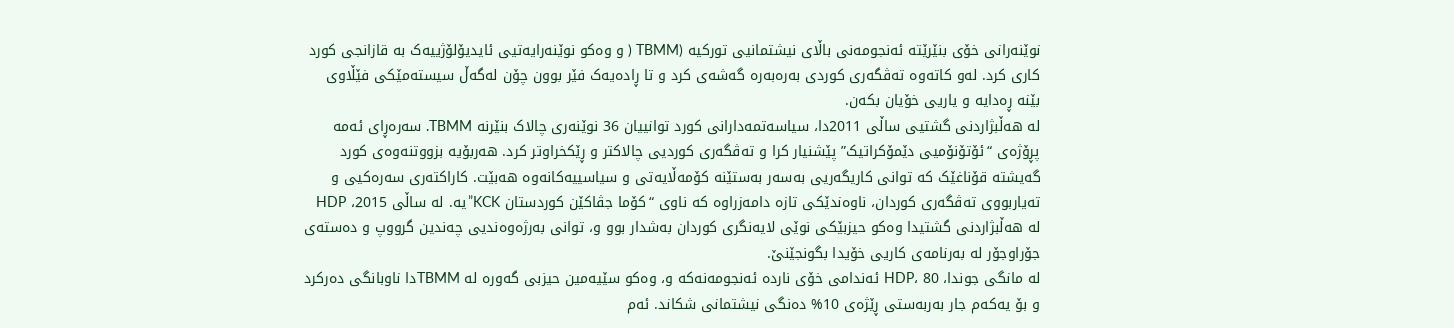نوێنەرانی خۆی بنێرێتە ئەنجومەنی باڵای نیشتمانیی تورکیە (TBMM ( و وەکو نوێنەرایەتیی ئایدیۆلۆژییەک بە قازانجی کورد کاری کرد. لەو کاتەوە تەڤگەری کوردی بەرەبەرە گەشەی کرد و تا ڕادەیەک فێر بوون چۆن لەگەڵ سیستەمێکی فێڵاوی بێنە ڕەدایە و یاریی خۆیان بکەن.
لە هەڵبژاردنی گشتیی ساڵی 2011دا، سیاسەتمەدارانی کورد توانییان 36 نوێنەری چالاک بنێرنە TBMM. سەرەڕای ئەمە پڕۆژەی “ئۆتۆنۆمیی دێمۆکراتیک” پێشنیار کرا و تەڤگەری کوردیی چالاکتر و ڕێکخراوتر کرد. هەربۆیە بزووتنەوەی کورد گەیشتە قۆناغێک کە توانی کاریگەریی بەسەر بەستێنە کۆمەڵایەتی و سیاسییەکانەوە هەبێت. کاراکتەری سەرەکیی و تەیاربووی تەڤگەری کوردان، ناوەندێکی تازە دامەزراوە کە ناوی “کۆما جڤاکێن کوردستان KCK”یە. لە ساڵی 2015، HDP لە هەڵبژاردنی گشتیدا وەکو حیزبێکی نوێی لایەنگری کوردان بەشدار بوو و، توانی بەرژەوەندیی چەندین گرووپ و دەستەی جۆراوجۆر لە بەرنامەی کاریی خۆیدا بگونجێنێ.
لە مانگی جوندا، HDP، 80 ئەندامی خۆی ناردە ئەنجومەنەکە و، وەکو سێیەمین حیزبی گەورە لە TBMMدا ناوبانگی دەرکرد و بۆ یەکەم جار بەربەستی ڕێژەی 10% دەنگی نیشتمانی شکاند. ئەم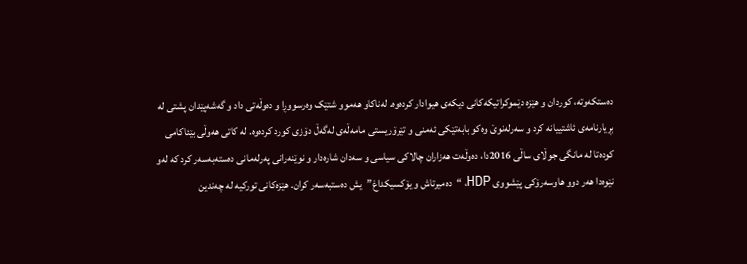دەستکەوتە، کوردان و هێزە دێموکراتیکەکانی دیکەی هیوادار کردەوە. لەناکاو هەموو شتێک وەرسووڕا و دەوڵەتی داد و گەشەپێدان پشتی لە بڕیارنامەی ئاشتییانە کرد و سەرلەنوێ وەکو بابەتێکی ئەمنی و تێرۆریستی مامەڵەی لەگەڵ دۆزی کورد کردەوە. لە کاتی هەوڵی بێئاکامی کودەتا لە مانگی جوڵای ساڵی 2016دا، دەوڵەت هەزاران چالاکی سیاسی و سەدان شارەدار و نوێنەرانی پەرلەمانی دەستەبەسەر کرد کە لەو نێوەدا هەر دوو هاوسەرۆکی پێشووی HDP، “دەمیرتاش و یۆکسیکداغ”یش دەستبەسەر کران. هێزەکانی تورکیە لە چەندین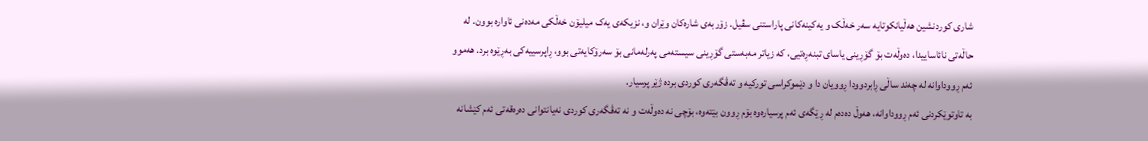شاری کوردنشین هەڵیانکوتایە سەر خەڵک و یەکینەکانی پاراستنی سڤیل. زۆربەی شارەکان وێران و، نزیکەی یەک میلیۆن خەڵکی مەدەنی ئاوارە بوون. لە حاڵەتی نائاساییدا، دەوڵەت بۆ گۆڕینی یاسای تبنەڕەتیی، کە زیاتر مەبەستی گۆڕینی سیستەمی پەرلەمانی بۆ سەرۆکایەتی بوو، ڕاپرسییەکی بەڕێوە برد. هەموو ئەم ڕووداوانە لە چەند ساڵی ڕابردوودا ڕوویان دا و دێموکراسی تورکیە و تەڤگەری کوردی بردە ژێر پرسیار.
بە تاوتوێکردنی ئەم ڕووداوانە، هەوڵ دەدەم لە ڕێگەی ئەم پرسیارەوە بۆم ڕوون بێتەوە، بۆچی نە دەوڵەت و نە تەڤگەری کوردی نەیانتوانی دەرەقەتی ئەم کێشانە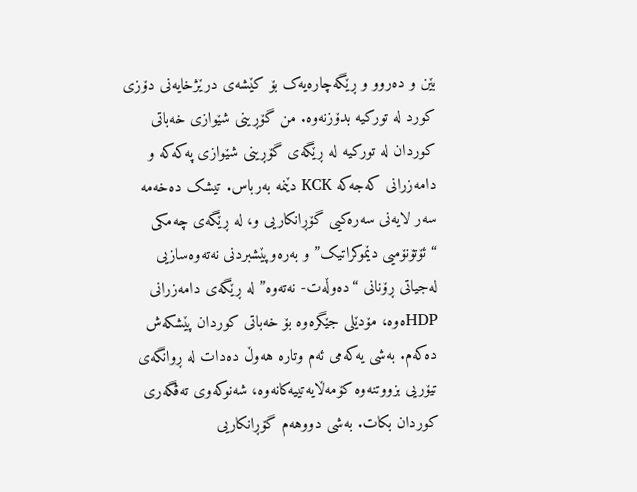بێن و دەروو و ڕێگەچارەیەک بۆ کێشەی درێژخایەنی دۆزی کورد لە تورکیە بدۆزنەوە. من گۆڕینی شێوازی خەباتی کوردان لە تورکیە لە ڕێگەی گۆڕینی شێوازی پەکەکە و دامەزرانی کەجەکە KCK دێنمە بەرباس. تیشک دەخەمە سەر لایەنی سەرەکیی گۆڕانکاریی و، لە ڕێگەی چەمکی “ئۆتۆنۆمیی دێموکراتیک” و بەرەوپێشبردنی نەتەوەسازیی لەجیاتی ڕۆنانی “دەوڵەت- نەتەوە” لە ڕێگەی دامەزرانی HDPەوە، مۆدێلی جێگرەوە بۆ خەباتی کوردان پێشکەش دەکەم. بەشی یەکەمی ئەم وتارە هەوڵ دەدات لە ڕوانگەی تیۆریی بزووتنەوە کۆمەڵایەتییەکانەوە، شەنوکەوی تەڤگەری کوردان بکات. بەشی دووهەم گۆڕانکاریی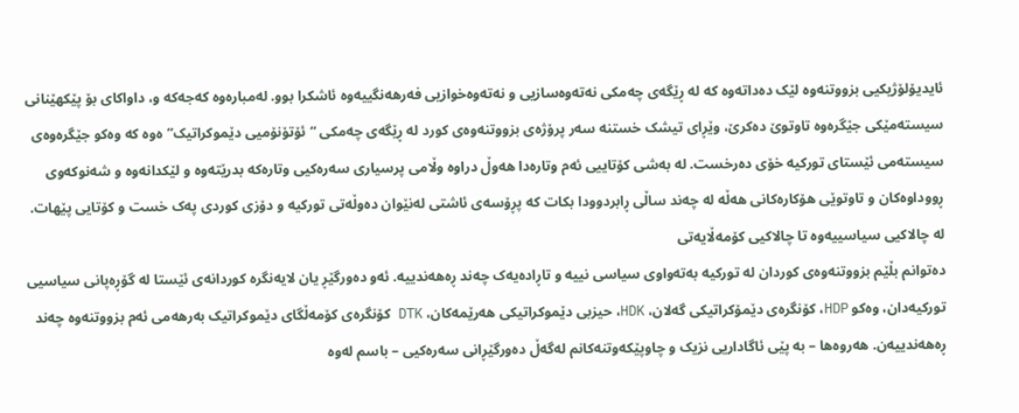ئایدیۆلۆژیکیی بزووتنەوە لێک دەداتەوە کە لە ڕێگەی چەمکی نەتەوەسازیی و نەتەوەخوازیی فەرهەنگییەوە ئاشکرا بوو. لەمبارەوە کەجەکە و، داواکای بۆ پێکهێنانی سیستەمێکی جێگرەوە تاوتوێ دەکرێ، وێڕای تیشک خستنە سەر پرۆژەی بزووتنەوەی کورد لە ڕێگەی چەمکی “ئۆتۆنۆمیی دێموکراتیک”ەوە کە وەکو جێگرەوەی سیستەمی ئێستای تورکیە خۆی دەرخست. لە بەشی کۆتاییی ئەم وتارەدا هەوڵ دراوە وڵامی پرسیاری سەرەکیی وتارەکە بدرێتەوە و لێکدانەوە و شەنوکەوی ڕووداوەکان و تاوتوێی هۆکارەکانی هەڵە لە چەند ساڵی ڕابردوودا بکات کە پڕۆسەی ئاشتی لەنێوان دەوڵەتی تورکیە و دۆزی کوردی پەک خست و کۆتایی پێهات.
لە چالاکیی سیاسییەوە تا چالاکیی کۆمەڵایەتی
دەتوانم بڵێم بزووتنەوەی کوردان لە تورکیە بەتەواوی سیاسی نییە و تاڕادەیەک چەند ڕەهەندییە. ئەو دەورگێڕ یان لایەنگرە کوردانەی ئێستا لە گۆڕەپانی سیاسیی تورکیەدان، وەکو HDP، کۆنگرەی دێمۆکراتیکی گەلان، HDK، حیزبی دێموکراتیکی هەرێمەکان، DTK کۆنگرەی کۆمەڵگای دێموکراتیک بەرهەمی ئەم بزووتنەوە چەند ڕەهەندییەن. هەروەها – بە پێی ئاگاداریی نزیک و چاوپێکەوتنەکانم لەگەڵ دەورگێڕانی سەرەکیی – باسم لەوە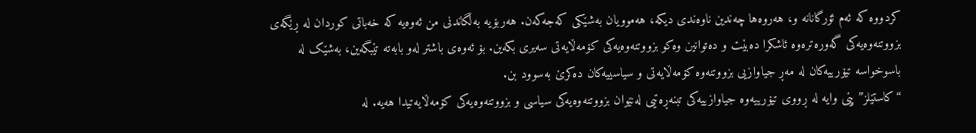کردووە کە ئەم ئۆرگانانە و، هەروەها چەندین ناوەندی دیکە، هەموویان بەشێکی کەجەکەن. هەربۆیە بەڵگاندنی من ئەوەیە کە خەباتی کوردان لە ڕێگەی بزووتنەوەیەکی گەورەترەوە ئاشکرا دەبێت و دەتوانین وەکو بزووتنەوەیەکی کۆمەڵایەتی سەیری بکەین. بۆ ئەوەی باشتر لەو بابەتە تێبگەین، بەشێک لە باسوخواسە تیۆرییەکان لە مەڕ جیاوازیی بزووتنەوە کۆمەڵایەتی و سیاسییەکان دەکرێ بەسوود بن.
“کاستێلز” پێی وایە لە ڕووی تیۆرییەوە جیاوازییەکی تبنەڕەتیی لەنێوان بزووتنەوەیەکی سیاسی و بزووتنەوەیەکی کۆمەڵایەتیدا هەیە. لە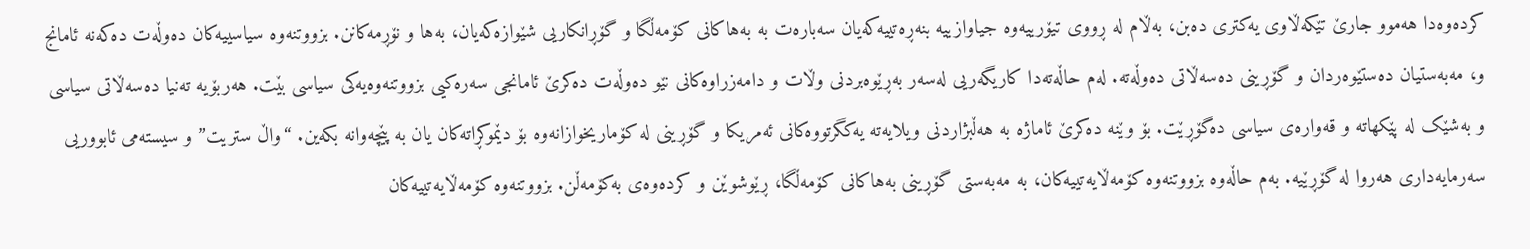کردەوەدا هەموو جارێ تێکەڵاوی یەکتری دەبن، بەڵام لە ڕووی تیۆرییەوە جیاوازییە بنەڕەتییەکەیان سەبارەت بە بەهاکانی کۆمەڵگا و گۆڕانکاریی شێوازەکەیان، بەها و نۆڕمەکانن. بزووتنەوە سیاسییەکان دەوڵەت دەکەنە ئامانج و، مەبەستیان دەستێوەردان و گۆڕینی دەسەڵاتی دەوڵەتە. لەم حاڵەتەدا کاریگەریی لەسەر بەڕێوەبردنی وڵات و دامەزراوەکانی نێو دەوڵەت دەکرێ ئامانجی سەرەکیی بزووتنەوەیەکی سیاسی بێت. هەربۆیە تەنیا دەسەڵاتی سیاسی و بەشێک لە پێکهاتە و قەوارەی سیاسی دەگۆڕێت. بۆ وێنە دەکرێ ئاماژە بە هەڵبژاردنی ویلایەتە یەکگرتووەکانی ئەمریکا و گۆڕینی لە کۆماریخوازانەوە بۆ دێموکڕاتەکان یان بە پێچەوانە بکەین. “واڵ ستریت” و سیستەمی ئابووریی سەرمایەداری هەروا لە گۆڕێیە. بەم حاڵەوە بزووتنەوە کۆمەڵایەتییەکان، بە مەبەستی گۆڕینی بەهاکانی کۆمەڵگا، ڕێوشوێن و کردەوەی بەکۆمەڵن. بزووتنەوە کۆمەڵایەتییەکان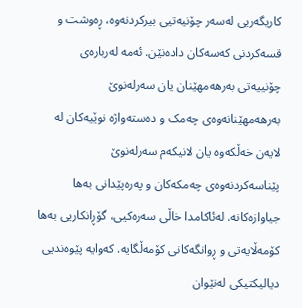کاریگەریی لەسەر چۆنیەتیی بیرکردنەوە، ڕەوشت و قسەکردنی کەسەکان دادەنێن. ئەمە لەربارەی چۆنییەتی بەرهەمهێنان یان سەرلەنوێ بەرهەمهێنانەوەی چەمک و دەستەواژە نوێیەکان لە لایەن خەڵکەوە یان لانیکەم سەرلەنوێ پێناسەکردنەوەی چەمکەکان و پەرەپێدانی بەها جیاوازەکانە. لەئاکامدا خاڵی سەرەکیی، گۆڕانکاریی بەها کۆمەڵایەتی و ڕوانگەکانی کۆمەڵگایە. کەوایە پێوەندیی دیالیکتیکی لەنێوان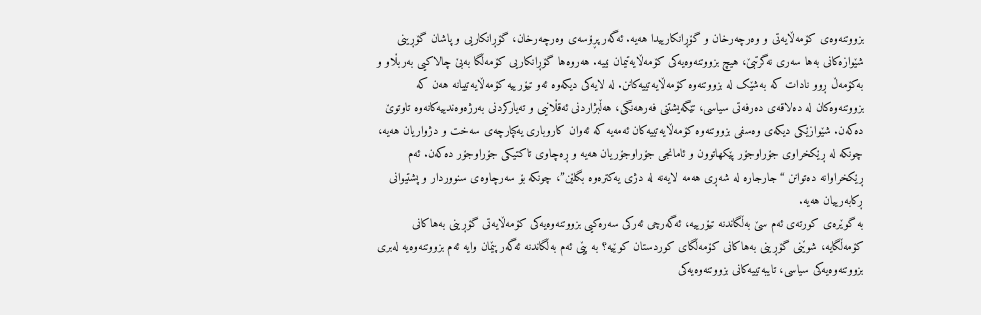بزووتنەوەی کۆمەڵایەتی و وەرچەرخان و گۆڕانکارییدا هەیە. ئەگەر پڕۆسەی وەرچەرخان، گۆڕانکاریی و پاشان گۆڕینی شێوازەکانی بەها سەری نەگرتبێ، هیچ بزووتنەوەیەکی کۆمەڵایەتیمان نییە. هەروەها گۆڕانکاریی کۆمەڵگا بەبێ چالاکیی بەربڵاو و بەکۆمەڵ ڕوو نادات کە بەشێک لە بزووتنەوە کۆمەڵایەتییەکانن. لە لایەکی دیکەوە ئەو تیۆرییە کۆمەڵایەتییانە هەن کە بزووتنەوەکان لە دەلاقەی دەرفەتی سیاسی، تێگەیشتنی فەرهەنگی، هەڵبژاردنی ئەقڵانیی و تەیارکردنی بەرژەوەندییەکانەوە تاوتوێ دەکەن. شێوازێکی دیکەی وەسفی بزووتنەوە کۆمەڵایەتییەکان ئەمەیە کە ئەوان کاروباری یەکپارچەی سەخت و دژواریان هەیە، چونکە لە ڕێکخراوی جۆراوجۆر پێکهاتوون و ئامانجی جۆراوجۆریان هەیە و ڕەچاوی تاکتیکی جۆراوجۆر دەکەن. ئەم ڕێکخراوانە دەتوانن “جارجارە لە شەڕی هەمە لایەنە لە دژی یەکترەوە بگلێن”، چونکە بۆ سەرچاوەی سنووردار و پشتیوانی ڕکابەرییان هەیە.
بە گوێرەی کورتەی ئەم سێ بەڵگاندنە تیۆرییە، ئەگەرچی ئەرکی سەرەکیی بزووتنەوەیەکی کۆمەڵایەتی گۆڕینی بەهاکانی کۆمەڵگایە، شوێنی گۆڕینی بەهاکانی کۆمەڵگای کوردستان کوێیە؟ بە پێی ئەم بەڵگاندنە ئەگەر پێمان وایە ئەم بزووتنەوەیە لەبری بزووتنەوەیەکی سیاسی، تایبەتییەکانی بزووتنەوەیەکی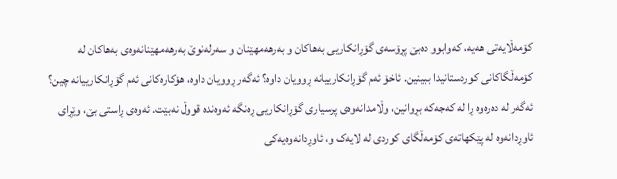کۆمەڵایەتی هەیە، کەوابوو دەبێ پڕۆسەی گۆڕانکاریی بەهاکان و بەرهەمهێنان و سەرلەنوێ بەرهەمهێنانەوەی بەهاکان لە کۆمەڵگاکانی کوردستانیدا ببینین. ئاخۆ ئەم گۆڕانکارییانە ڕوویان داوە؟ ئەگەر ڕوویان داوە، هۆکارەکانی ئەم گۆڕانکارییانە چین؟ ئەگەر لە دەرەوە ڕا لە کەجەکە بڕوانین، وڵامدانەوەی پرسیاری گۆڕانکاریی ڕەنگە ئەوەندە قووڵ نەبێت. ئەوەی ڕاستی بێ، وێڕای ئاوڕدانەوە لە پێکهاتەی کۆمەڵگای کوردی لە لایەک و، ئاوڕدانەوەیەکی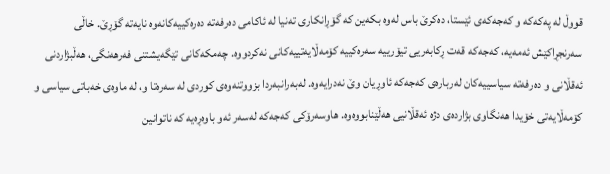قووڵ لە پەکەکە و کەجەکەی ئێستا، دەکرێ باس لەوە بکەین کە گۆڕانکاری تەنیا لە ئاکامی دەرفەتە دەرەکییەکانەوە نایەتە گۆڕێ. خاڵی سەرنجڕاکێش ئەمەیە، کەجەکە قەت ڕکابەریی تیۆرییە سەرەکییە کۆمەڵایەتییەکانی نەکردووە. چەمکەکانی تێگەیشتنی فەرهەنگی، هەڵبژاردنی ئەقڵانی و دەرفەتە سیاسییەکان لەربارەی کەجەکە ئاوڕیان وێ نەدرایەوە. لەبەرانبەردا بزووتنەوەی کوردی لە سەرەتا و، لە ماوەی خەباتی سیاسی و کۆمەڵایەتی خۆیدا هەنگاوی بژاردەی دژە ئەقڵانیی هەڵێنابووەوە. هاوسەرۆکی کەجەکە لەسەر ئەو باوەڕەیە کە ناتوانین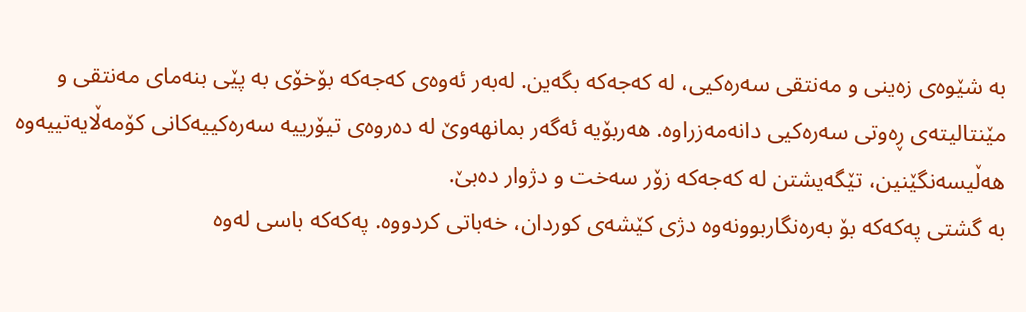بە شێوەی زەینی و مەنتقی سەرەکیی، لە کەجەکە بگەین. لەبەر ئەوەی کەجەکە بۆخۆی بە پێی بنەمای مەنتقی و مێنتالیتەی ڕەوتی سەرەکیی دانەمەزراوە. هەربۆیە ئەگەر بمانهەوێ لە دەروەی تیۆرییە سەرەکییەکانی کۆمەڵایەتییەوە هەڵیسەنگێنین، تێگەیشتن لە کەجەکە زۆر سەخت و دژوار دەبێ.
بە گشتی پەکەکە بۆ بەرەنگاربوونەوە دژی کێشەی کوردان، خەباتی کردووە. پەکەکە باسی لەوە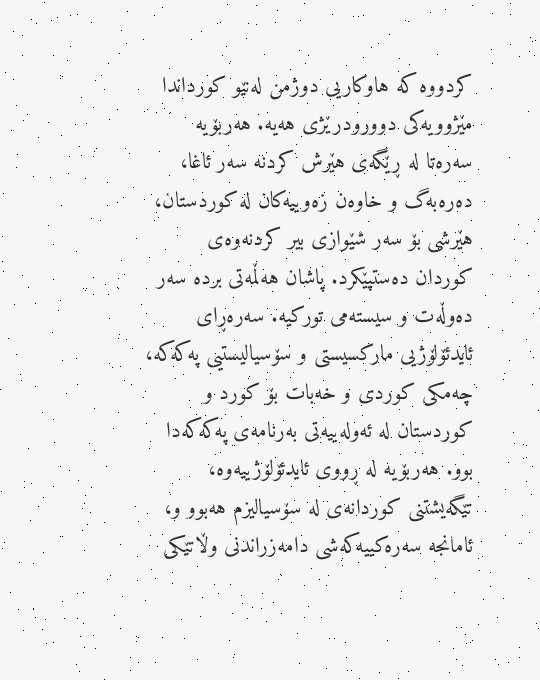کردووە کە هاوکاریی دوژمن لەنێو کورداندا مێژوویەکی دوورودرێژی هەیە. هەربۆیە سەرەتا لە ڕێگەی هێرش کردنە سەر ئاغا، دەرەبەگ و خاوەن زەوییەکان لە کوردستان، هێرشی بۆ سەر شێوازی بیر کردنەوەی کوردان دەستپێکرد. پاشان هەڵمەتی بردە سەر دەوڵەت و سیستەمی تورکیە. سەرەڕای ئایدئۆلۆژیی مارکسیستی و سۆسیالیستیی پەکەکە، چەمکی کوردی و خەبات بۆ کورد و کوردستان لە ئەولەییەتی بەرنامەی پەکەکەدا بوو. هەربۆیە لە ڕووی ئایدئۆلۆژییەوە، تێگەیشتنی کوردانەی لە سۆسیالیزم هەبوو و، ئامانجە سەرەکییەکەشی دامەزراندنی وڵاتێکی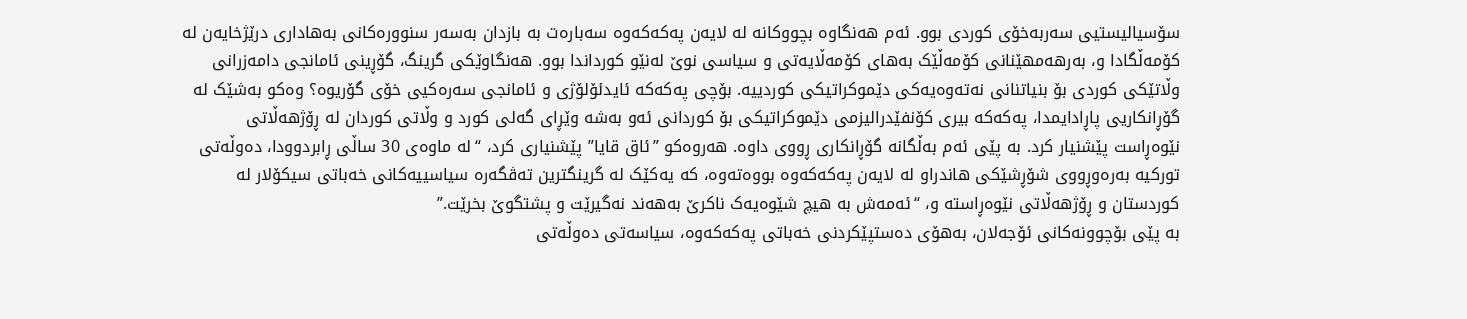سۆسیالیستیی سەربەخۆی کوردی بوو. ئەم هەنگاوە بچووکانە لە لایەن پەکەکەوە سەبارەت بە بازدان بەسەر سنوورەکانی بەهاداری درێژخایەن لە کۆمەڵگادا و، بەرهەمهێنانی کۆمەڵێک بەهای کۆمەڵایەتی و سیاسی نوێ لەنێو کورداندا بوو. هەنگاوێکی گرینگ، گۆڕینی ئامانجی دامەزرانی وڵاتێکی کوردی بۆ بنیاتنانی نەتەوەیەکی دێموکراتیکی کوردییە. بۆچی پەکەکە ئایدئۆلۆژی و ئامانجی سەرەکیی خۆی گۆریوە؟ وەکو بەشێک لە گۆڕانکاریی پاڕادایمدا، پەکەکە بیری کۆنفێدرالیزمی دێموکراتیکی بۆ کوردانی ئەو بەشە وێڕای گەلی کورد و وڵاتی کوردان لە ڕۆژهەڵاتی نێوەڕاست پێشنیار کرد. بە پێی ئەم بەڵگانە گۆڕانکاری ڕووی داوە. هەروەکو ”ئاق قایا” پێشنیاری کرد، “لە ماوەی 30 ساڵی ڕابردوودا، دەوڵەتی تورکیە بەرەوڕووی شۆڕشێکی هاندراو لە لایەن پەکەکەوە بووەتەوە، کە یەکێک لە گرینگترین تەڤگەرە سیاسییەکانی خەباتی سیکۆلار لە کوردستان و ڕۆژهەڵاتی نێوەڕاستە و، “ئەمەش بە هیچ شێوەیەک ناکرێ بەهەند نەگیرێت و پشتگوێ بخرێت.”
بە پێی بۆچوونەکانی ئۆجەلان، بەهۆی دەستپێکردنی خەباتی پەکەکەوە، سیاسەتی دەوڵەتی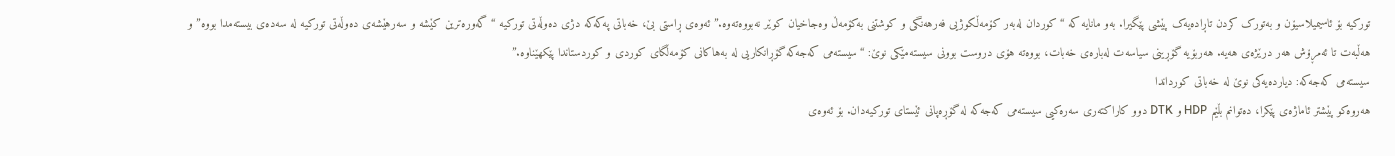تورکیە بۆ ئاسیمیلاسیۆن و بەتورک کردن تاڕادەیەک پێشی پێگیرا. بەو مانایە کە “کوردان لەبەر کۆمەڵکوژیی فەرهەنگی و کوشتنی بەکۆمەڵ وەجاخیان کوێر نەبووەتەوە.” ئەوەی ڕاستی بێ، خەباتی پەکەکە دژی دەوڵەتی تورکیە “گەورەترین کێشە و سەرهێشەی دەوڵەتی تورکیە لە سەدەی بیستەمدا بووە” و هەڵبەت تا ئەمڕۆش هەر درێژەی هەیە. هەربۆیە گۆڕینی سیاسەت لەبارەی خەبات، بووەتە هۆی دروست بوونی سیستەمێکی نوێ: “سیستەمی کەجەکە گۆڕانکاریی لە بەهاکانی کۆمەڵگای کوردی و کوردستاندا پێکهێناوە.”
سیستەمی کەجەکە: دیاردەیەکی نوێ لە خەباتی کورداندا
هەروەکو پێشتر ئاماژەی پێکرا، دەتوانم بڵێم HDP و DTK دوو کاراکتەری سەرەکیی سیستەمی کەجەکە لە گۆڕەپانی ئێستای تورکیەدان. بۆ ئەوەی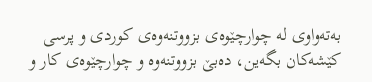بەتەواوی لە چوارچێوەی بزووتنەوەی کوردی و پرسی کێشەکان بگەین، دەبێ بزووتنەوە و چوارچێوەی کار و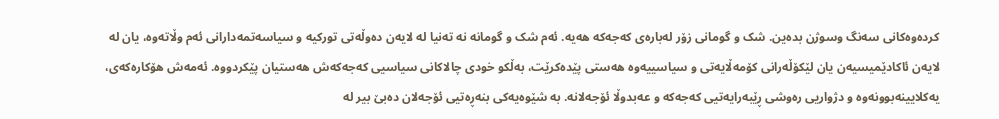کردەوەکانی سەنگ وسوژن بدەین. شک و گومانی زۆر لەبارەی کەجەکە هەیە. ئەم شک و گومانە نە تەنیا لە لایەن دەوڵەتی تورکیە و سیاسەتمەدارانی ئەم وڵاتەوە، یان لە لایەن ئاکادێمیسیەن یان لێکۆڵەرانی کۆمەڵایەتی و سیاسییەوە هەستی پێدەکرێت، بەڵکو خودی چالاکانی سیاسیی کەجەکەش هەستیان پێکردووە. ئەمەش هۆکارەکەی، یەکلایینەبوونەوە و دژواریی رەوشی ڕێبەرایەتیی کەجەکە و عەبدوڵا ئۆجەلانە. بە شێوەیەکی بنەڕەتیی ئۆجەلان دەبێ بیر لە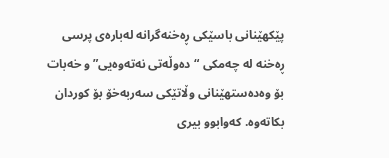پێکهێنانی باسێکی ڕەخنەگرانە لەبارەی پرسی ڕەخنە لە چەمکی “دەوڵەتی نەتەوەیی” و خەبات بۆ وەدەستهێنانی وڵاتێکی سەربەخۆ بۆ کوردان بکاتەوە. کەوابوو بیری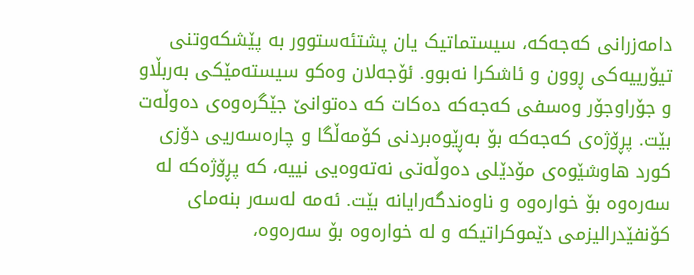دامەزرانی کەجەکە، سیستماتیک یان پشتئەستوور بە پێشکەوتنی تیۆرییەکی ڕوون و ئاشکرا نەبوو. ئۆجەلان وەکو سیستەمێکی بەربڵاو و جۆراوجۆر وەسفی کەجەکە دەکات کە دەتوانێ جێگرەوەی دەوڵەت بێت. پڕۆژەی کەجەکە بۆ بەڕێوەبردنی کۆمەڵگا و چارەسەریی دۆزی کورد هاوشێوەی مۆدێلی دەوڵەتی نەتەوەیی نییە، کە پڕۆژەکە لە سەرەوە بۆ خوارەوە و ناوەندگەرایانە بێت. ئەمە لەسەر بنەمای کۆنفێدرالیزمی دێموکراتیکە و لە خوارەوە بۆ سەرەوە،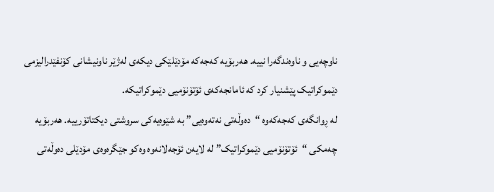ناوچەیی و ناوەندگەرا نییە. هەربۆیە کەجەکە مۆدێلێکی دیکەی لەژێر ناونیشانی کۆنفێدرالیزمی دێموکراتیک پێشنیار کرد کە ئامانجەکەی ئۆتۆنۆمیی دێموکراتیکە.
لە ڕوانگەی کەجەکەوە “دەوڵەتی نەتەوەیی” بە شێوەیەکی سروشتی دیکتاتۆرییە. هەربۆیە چەمکی “ئۆتۆنۆمیی دێموکراتیک” لە لایەن ئۆجەلانەوە وەکو جێگرەوەی مۆدێلی دەوڵەتی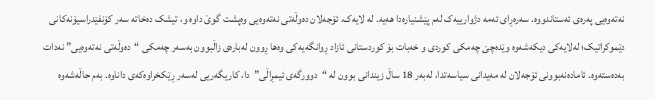نەتەوەیی پەرەی ئەستاندووە. سەرەڕای ئەمە دژوارییەک لەم پێشنیارەدا هەیە. لە لایەک، ئۆجەلان دەوڵەتی نەتەوەیی وەپشت گوێ داوە و، تیشک دەخاتە سەر کۆنفێدراسیۆنەکانی دێموکراتیک؛ لەلایەکی دیکەشەوە وێدەچێ چەمکی کوردی و خەبات بۆ کوردستانی ئازاد ڕوانگەیەکی وەها ڕوون لەبارەی زاڵبوون بەسەر چەمکی “دەوڵەتی نەتەوەیی” نەدات بەدەستەوە. ئامادەنەبوونی ئۆجەلان لە مەیدانی سیاسەتدا، لەبەر 18 ساڵ زیندانی بوون لە “دوورگەی ئیمڕاڵی”دا، کاریگەریی لەسەر ڕێکخراوەکەی داناوە. بەم حاڵەشەوە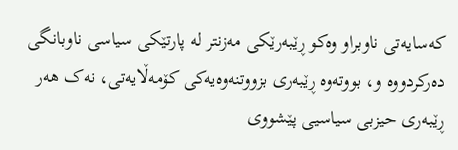کەسایەتی ناوبراو وەکو ڕێبەرێکی مەزنتر لە پارتێکی سیاسی ناوبانگی دەرکردووە و، بووتەوە ڕێبەری بزووتنەوەیەکی کۆمەڵایەتی، نەک هەر ڕێبەری حیزبی سیاسیی پێشووی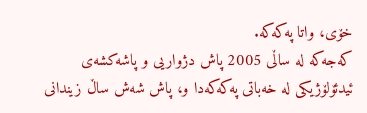خۆی، واتا پەکەکە.
کەجەکە لە ساڵی 2005 پاش دژواریی و پاشەکشەی ئیدئۆلۆژیکی لە خەباتی پەکەکەدا و، پاش شەش ساڵ زیندانی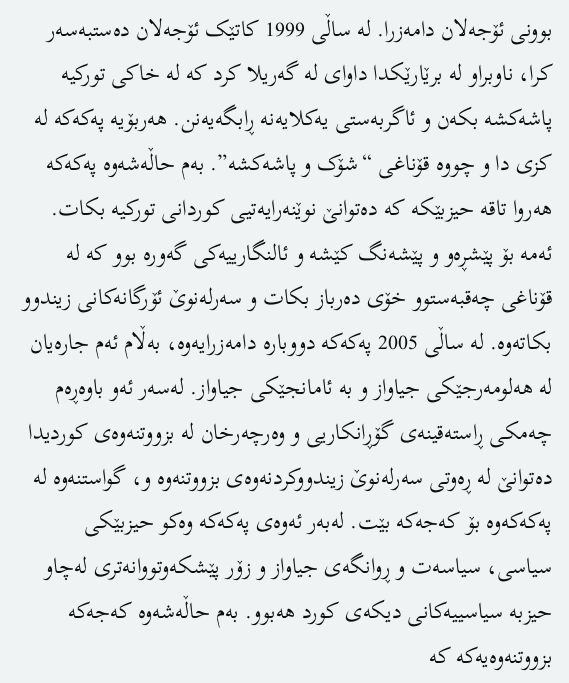بوونی ئۆجەلان دامەزرا. لە ساڵی 1999 کاتێک ئۆجەلان دەستبەسەر کرا، ناوبراو لە برێارێکدا داوای لە گەریلا کرد کە لە خاکی تورکیە پاشەکشە بکەن و ئاگربەستی یەکلایەنە ڕابگەیەنن. هەربۆیە پەکەکە لە کزی دا و چووە قۆناغی “شۆک و پاشەکشە”. بەم حاڵەشەوە پەکەکە هەروا تاقە حیزبێکە کە دەتوانێ نوێنەرایەتیی کوردانی تورکیە بکات. ئەمە بۆ پێشڕەو و پێشەنگ کێشە و ئالنگارییەکی گەورە بوو کە لە قۆناغی چەقبەستوو خۆی دەرباز بکات و سەرلەنوێ ئۆرگانەکانی زیندوو بکاتەوە. لە ساڵی 2005 پەکەکە دووبارە دامەزرایەوە، بەڵام ئەم جارەیان لە هەلومەرجێکی جیاواز و بە ئامانجێکی جیاواز. لەسەر ئەو باوەڕەم چەمکی ڕاستەقینەی گۆڕانکاریی و وەرچەرخان لە بزووتنەوەی کوردیدا دەتوانێ لە ڕەوتی سەرلەنوێ زیندووکردنەوەی بزووتنەوە و، گواستنەوە لە پەکەکەوە بۆ کەجەکە بێت. لەبەر ئەوەی پەکەکە وەکو حیزبێکی سیاسی، سیاسەت و ڕوانگەی جیاواز و زۆر پێشکەوتووانەتری لەچاو حیزبە سیاسییەکانی دیکەی کورد هەبوو. بەم حاڵەشەوە کەجەکە بزووتنەوەیەکە کە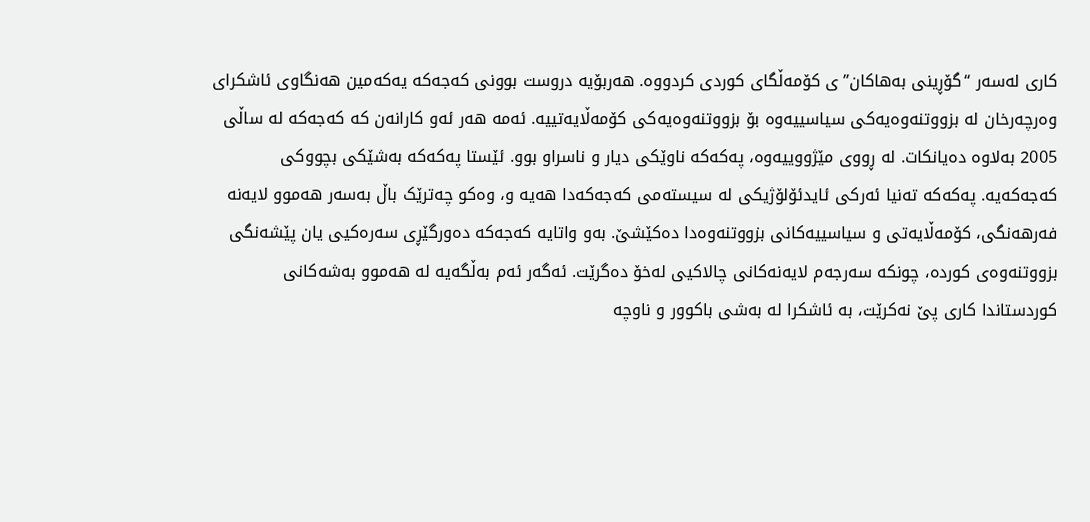کاری لەسەر “گۆڕینی بەهاکان”ی کۆمەڵگای کوردی کردووە. هەربۆیە دروست بوونی کەجەکە یەکەمین هەنگاوی ئاشکرای وەرچەرخان لە بزووتنەوەیەکی سیاسییەوە بۆ بزووتنەوەیەکی کۆمەڵایەتییە. ئەمە هەر ئەو کارانەن کە کەجەکە لە ساڵی 2005 بەلاوە دەیانکات. لە ڕووی مێژووییەوە، پەکەکە ناوێکی دیار و ناسراو بوو. ئێستا پەکەکە بەشێکی بچووکی کەجەکەیە. پەکەکە تەنیا ئەرکی ئایدئۆلۆژیکی لە سیستەمی کەجەکەدا هەیە و، وەکو چەترێک باڵ بەسەر هەموو لایەنە فەرهەنگی، کۆمەڵایەتی و سیاسییەکانی بزووتنەوەدا دەکێشێ. بەو واتایە کەجەکە دەورگێڕی سەرەکیی یان پێشەنگی بزووتنەوەی کوردە، چونکە سەرجەم لایەنەکانی چالاکیی لەخۆ دەگرێت. ئەگەر ئەم بەڵگەیە لە هەموو بەشەکانی کوردستاندا کاری پێ نەکرێت، بە ئاشکرا لە بەشی باکوور و ناوچە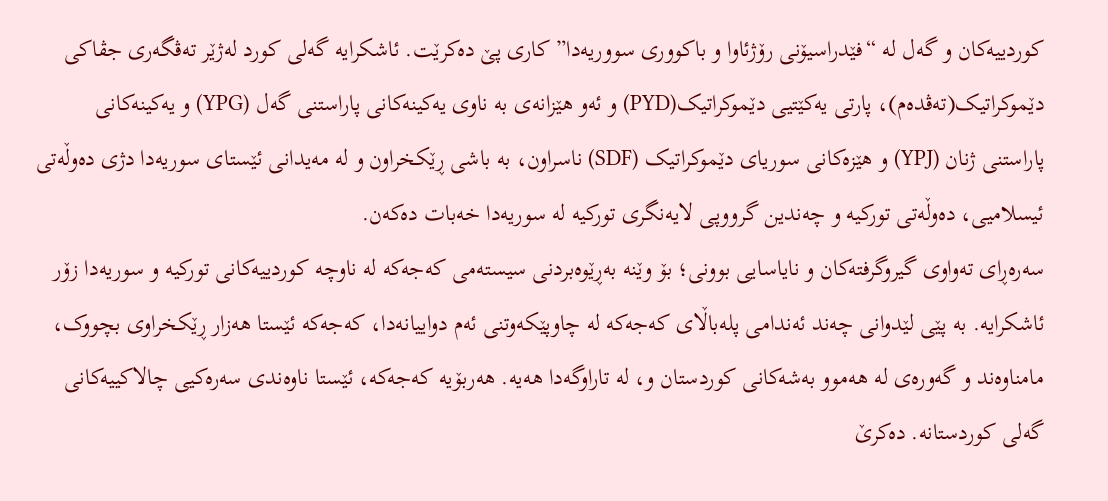کوردییەکان و گەل لە “فێدراسیۆنی رۆژئاوا و باکووری سووریەدا” کاری پێ دەکرێت. ئاشکرایە گەلی کورد لەژێر تەڤگەری جڤاکی دێموکراتیک(تەڤدەم)، پارتی یەکێتیی دێموکراتیک(PYD) و ئەو هێزانەی بە ناوی یەکینەکانی پاراستنی گەل (YPG) و یەکینەکانی پاراستنی ژنان (YPJ) و هێزەکانی سوریای دێموکراتیک (SDF) ناسراون، بە باشی ڕێکخراون و لە مەیدانی ئێستای سوریەدا دژی دەوڵەتی ئیسلامیی، دەوڵەتی تورکیە و چەندین گرووپی لایەنگری تورکیە لە سوریەدا خەبات دەکەن.
سەرەڕای تەواوی گیروگرفتەکان و نایاسایی بوونی؛ بۆ وێنە بەڕێوەبردنی سیستەمی کەجەکە لە ناوچە کوردییەکانی تورکیە و سوریەدا زۆر ئاشکرایە. بە پێی لێدوانی چەند ئەندامی پلەباڵای کەجەکە لە چاوپێکەوتنی ئەم دواییانەدا، کەجەکە ئێستا هەزار ڕێکخراوی بچووک، مامناوەند و گەورەی لە هەموو بەشەکانی کوردستان و، لە تاراوگەدا هەیە. هەربۆیە کەجەکە، ئێستا ناوەندی سەرەکیی چالاکییەکانی گەلی کوردستانە. دەکرێ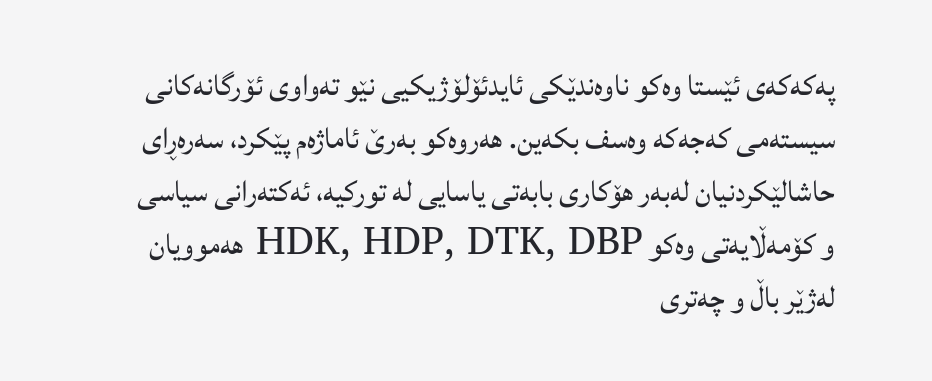پەکەکەی ئێستا وەکو ناوەندێکی ئایدئۆلۆژیکیی نێو تەواوی ئۆرگانەکانی سیستەمی کەجەکە وەسف بکەین. هەروەکو بەرێ ئاماژەم پێکرد، سەرەڕای حاشالێکردنیان لەبەر هۆکاری بابەتی یاسایی لە تورکیە، ئەکتەرانی سیاسی و کۆمەڵایەتی وەکو HDK, HDP, DTK, DBP هەموویان لەژێر باڵ و چەتری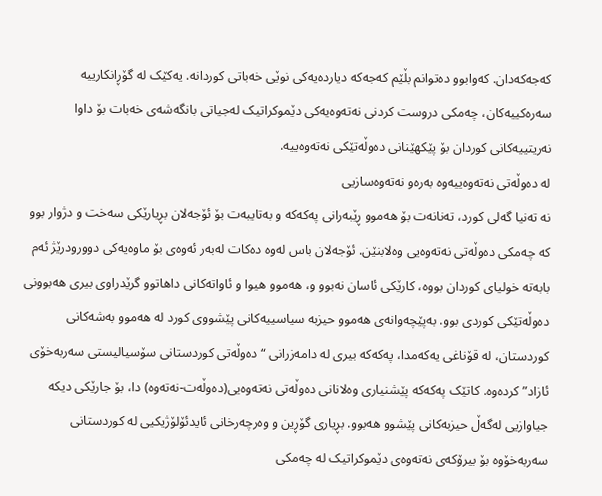کەجەکەدان. کەوابوو دەتوانم بڵێم کەجەکە دیاردەیەکی نوێی خەباتی کوردانە. یەکێک لە گۆڕانکارییە سەرەکییەکان، چەمکی دروست کردنی نەتەوەیەکی دێموکراتیک لەجیاتی بانگەشەی خەبات بۆ داوا نەریتییەکانی کوردان بۆ پێکهێنانی دەوڵەتێکی نەتەوەییە.
لە دەوڵەتی نەتەوەییەوە بەرەو نەتەوەسازیی
نە تەنیا گەلی کورد، تەنانەت بۆ هەموو ڕێبەرانی پەکەکە و بەتایبەت بۆ ئۆجەلان بڕیارێکی سەخت و دژوار بوو کە چەمکی دەوڵەتی نەتەوەیی وەلابنێن. ئۆجەلان باس لەوە دەکات لەبەر ئەوەی بۆ ماوەیەکی دوورودرێژ ئەم بابەتە خولیای کوردان بووە، کارێکی ئاسان نەبوو و، هەموو هیوا و ئاواتەکانی داهاتوو گرێدراوی بیری هەبوونی دەوڵەتێکی کوردی بوو. بەپێچەوانەی هەموو حیزبە سیاسییەکانی پێشووی کورد لە هەموو بەشەکانی کوردستان، لە قۆناغی یەکەمدا، پەکەکە بیری لە دامەزرانی “دەوڵەتی کوردستانی سۆسیالیستی سەربەخۆی ئازاد” کردەوە. کاتێک پەکەکە پێشنیاری وەلانانی دەوڵەتی نەتەوەیی(دەوڵەت-نەتەوە) دا، بۆ جارێکی دیکە جیاوازیی لەگەڵ حیزبەکانی پێشوو هەبوو. بڕیاری گۆڕین و وەرچەرخانی ئایدئۆلۆژیکیی لە کوردستانی سەربەخۆوە بۆ بیرۆکەی نەتەوەی دێموکراتیک لە چەمکی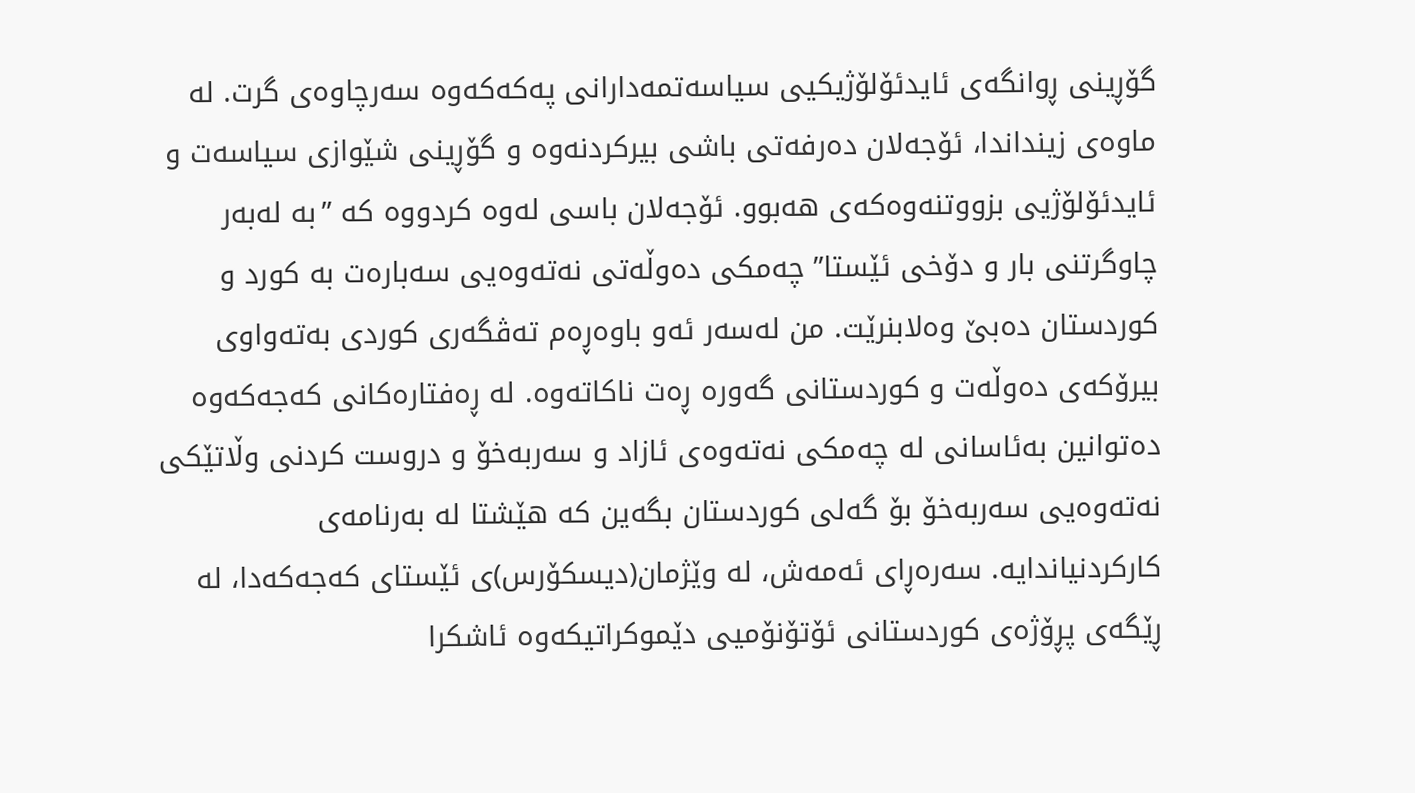گۆڕینی ڕوانگەی ئایدئۆلۆژیکیی سیاسەتمەدارانی پەکەکەوە سەرچاوەی گرت. لە ماوەی زینداندا، ئۆجەلان دەرفەتی باشی بیرکردنەوە و گۆڕینی شێوازی سیاسەت و ئایدئۆلۆژیی بزووتنەوەکەی هەبوو. ئۆجەلان باسی لەوە کردووە کە ”بە لەبەر چاوگرتنی بار و دۆخی ئێستا” چەمکی دەوڵەتی نەتەوەیی سەبارەت بە کورد و کوردستان دەبێ وەلابنرێت. من لەسەر ئەو باوەڕەم تەڤگەری کوردی بەتەواوی بیرۆکەی دەوڵەت و کوردستانی گەورە ڕەت ناکاتەوە. لە ڕەفتارەکانی کەجەکەوە دەتوانین بەئاسانی لە چەمکی نەتەوەی ئازاد و سەربەخۆ و دروست کردنی وڵاتێکی نەتەوەیی سەربەخۆ بۆ گەلی کوردستان بگەین کە هێشتا لە بەرنامەی کارکردنیاندایە. سەرەڕای ئەمەش، لە وێژمان(دیسکۆرس)ی ئێستای کەجەکەدا، لە ڕێگەی پڕۆژەی کوردستانی ئۆتۆنۆمیی دێموکراتیکەوە ئاشکرا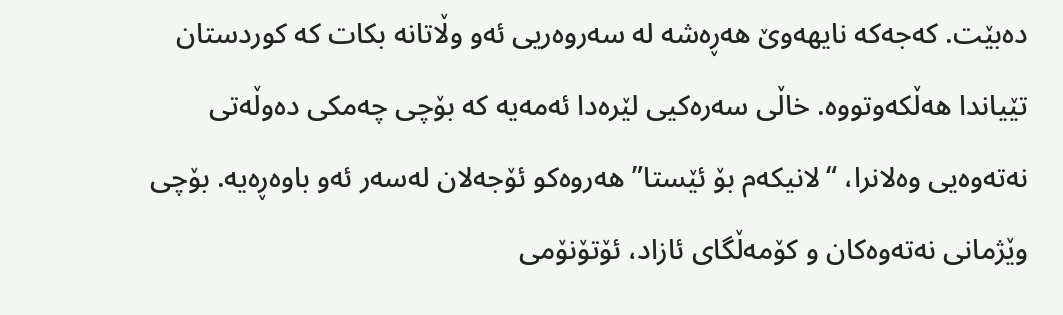دەبێت. کەجەکە نایهەوێ هەڕەشە لە سەروەریی ئەو وڵاتانە بکات کە کوردستان تێیاندا هەڵکەوتووە. خاڵی سەرەکیی لێرەدا ئەمەیە کە بۆچی چەمکی دەوڵەتی نەتەوەیی وەلانرا، “لانیکەم بۆ ئێستا” هەروەکو ئۆجەلان لەسەر ئەو باوەڕەیە. بۆچی وێژمانی نەتەوەکان و کۆمەڵگای ئازاد، ئۆتۆنۆمی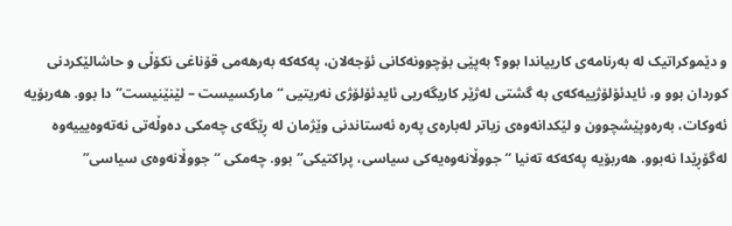و دێموکراتیک لە بەرنامەی کارییاندا بوو؟ بەپێی بۆچوونەکانی ئۆجەلان، پەکەکە بەرهەمی قۆناغی نکۆڵی و حاشالێکردنی کوردان بوو و، ئایدئۆلۆژییەکەی بە گشتی لەژێر کاریگەریی ئایدئۆلۆژی نەریتیی “مارکسیست – لێنێنیست”دا بوو. هەربۆیە ئەوکات، بەرەوپێشچوون و لێکدانەوەی زیاتر لەبارەی پەرە ئەستاندنی وێژمان لە ڕێگەی چەمکی دەوڵەتی نەتەوەیییەوە لەگۆڕێدا نەبوو. هەربۆیە پەکەکە تەنیا “جووڵانەوەیەکی سیاسی، پراکتیکی” بوو. چەمکی “جووڵانەوەی سیاسی”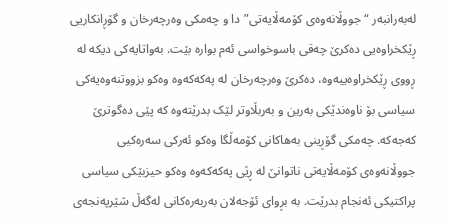لەبەرانبەر “جووڵانەوەی کۆمەڵایەتی”دا و چەمکی وەرچەرخان و گۆڕانکاریی ڕێکخراوەیی دەکرێ چەقی باسوخواسی ئەم بوارە بێت. بەواتایەکی دیکە لە ڕووی ڕێکخراوەییەوە، دەکرێ وەرچەرخان لە پەکەکەوە وەکو بزووتنەوەیەکی سیاسی بۆ ناوەندێکی بەرین و بەربڵاوتر لێک بدرێتەوە کە پێی دەگوترێ کەجەکە. چەمکی گۆڕینی بەهاکانی کۆمەڵگا وەکو ئەرکی سەرەکیی جووڵانەوەی کۆمەڵایەتی ناتوانێ لە ڕێی پەکەکەوە وەکو حیزبێکی سیاسی پراکتیکی ئەنجام بدرێت. بە بڕوای ئۆجەلان بەربەرەکانی لەگەڵ شێرپەنجەی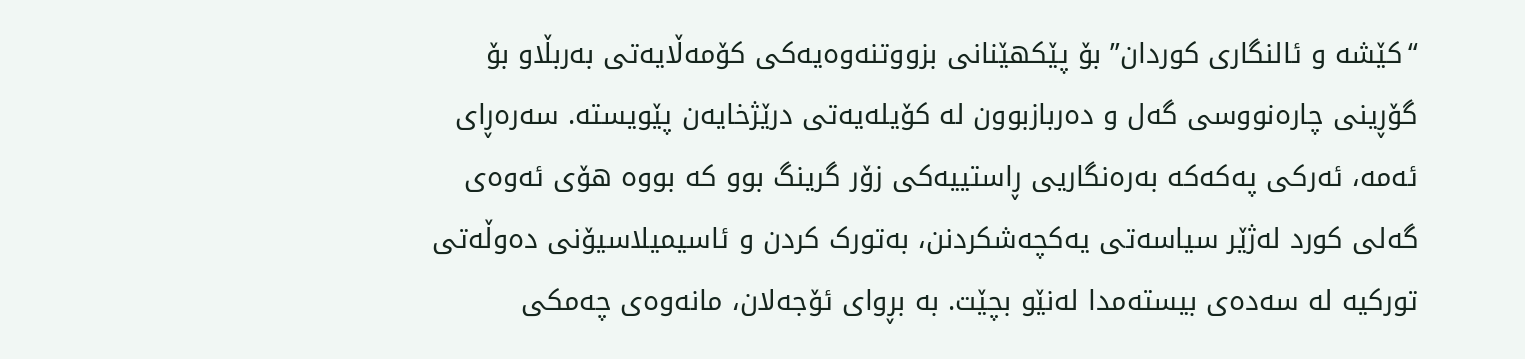“کێشە و ئالنگاری کوردان” بۆ پێکهێنانی بزووتنەوەیەکی کۆمەڵایەتی بەربڵاو بۆ گۆڕینی چارەنووسی گەل و دەربازبوون لە کۆیلەیەتی درێژخایەن پێویستە. سەرەڕای ئەمە، ئەرکی پەکەکە بەرەنگاریی ڕاستییەکی زۆر گرینگ بوو کە بووە هۆی ئەوەی گەلی کورد لەژێر سیاسەتی یەکچەشکردنن، بەتورک کردن و ئاسیمیلاسیۆنی دەوڵەتی تورکیە لە سەدەی بیستەمدا لەنێو بچێت. بە بڕوای ئۆجەلان، مانەوەی چەمکی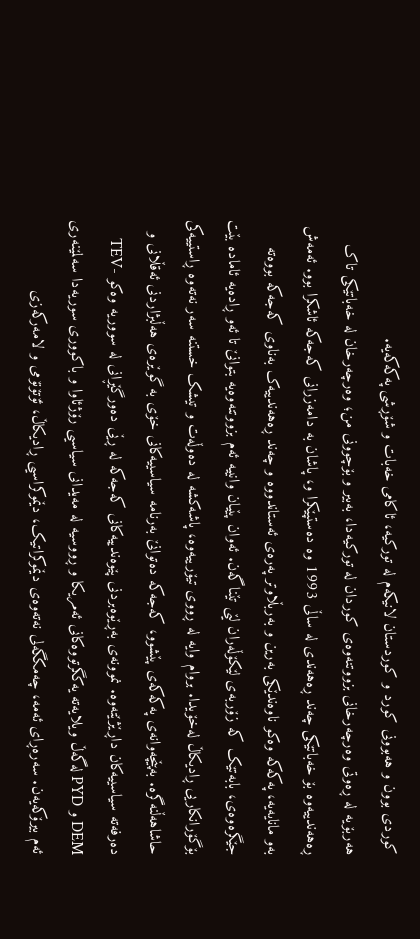کوردی بوون و هەبوونی کورد و کوردستان لانیکەم لە تورکیە، ئاکامی خەبات و شۆڕشی پەکەکەیە.
هەربۆیە لە ڕەوتی وەرچەرخانی بزووتنەوەی کوردان لە تورکیەدا، بەبیر و بۆچوونی من؛ وەرچەرخان لە خەباتێکی تاک ڕەهەندییەوە بۆ خەباتێکی چەند ڕەهەندی لە ساڵی 1993 وە دەستپێکرا و، پاشان بە دامەزرانی کەجەکە ئاشکرا بوو. ئەمەش بەو مانایەیە، پەکەکە وەکو ناوەندێکی بەرین و بەربڵاوتر پەرەی ئەستاندووە و چەند ڕەهەندییەک بەناوی کەجەکە بووەتە جێگرەوەی، بابەتێک کە زۆربەی لێکۆڵەران لێی تێناگەن. ئەوان پێیان وانییە ئەم بزووتنەوەیە بتوانێ تا ئەو ڕادەیە ئامادە بێت بۆگۆرانکاریی ڕادیکاڵ لەخۆیدا. بروام وایە لە ڕووی تیۆرییەوە، پاشەکشە لە دەوڵەت و تیشک خستنە سەر نەتەوە ڕاستییەکی حاشاهەڵنەگرە. بەپێچەوانەی پەکەکەی پێشوو، کەجەکە دەتوانێ بەرنامە سیاسییەکانی خۆی بە گوێرەی هەڵبژاردنی ئەقڵانی و دەرفەتە سیاسییەکان داڕێژێتەوە. نموونەی بەڕێوەبردنی پێوەندییەکانی کەجەکە لە ڕێی دەورگێڕانی لە سووریە وەکو TEV-DEM و PYD لەگەڵ ویلایەتە یەکگرتووەکانی ئەمریکا و ڕووسیە لە مەیدانی سیاسیی رۆژئاوا و باکووری سوریەدا سەلمێنەری ئەم بیرۆکەیەن. سەرەڕای ئەمە، چەمکگەلی نەتەوەی دێموکراتیک، دێموکراسیی ڕادیکاڵ، ئۆتۆنۆمی و لامەرکەزی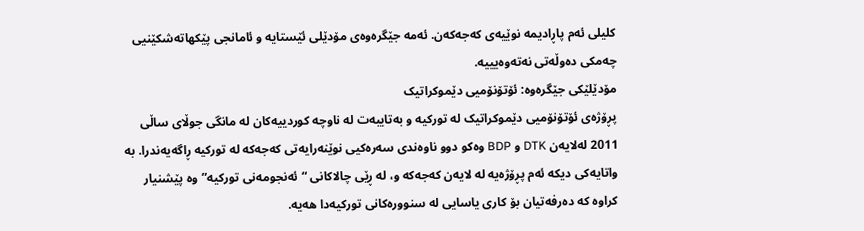کلیلی ئەم پاڕادیمە نوێیەی کەجەکەن. ئەمە جێگرەوەی مۆدێلی ئێستایە و ئامانجی پێکهاتەشکێنیی چەمکی دەوڵەتی نەتەوەیییە.
مۆدێلێکی جێگرەوە: ئۆتۆنۆمیی دێموکراتیک
پڕۆژەی ئۆتۆنۆمیی دێموکراتیک لە تورکیە و بەتایبەت لە ناوچە کوردییەکان لە مانگی جوڵای ساڵی 2011 لەلایەن DTK و BDP وەکو دوو ناوەندی سەرەکیی نوێنەرایەتی کەجەکە لە تورکیە ڕاگەیەندرا. بە واتایەکی دیکە ئەم پڕۆژەیە لە لایەن کەجەکە و، لە ڕێی چالاکانی “ئەنجومەنی تورکیە”وە پێشنیار کراوە کە دەرفەتیان بۆ کاری یاسایی لە سنوورەکانی تورکیەدا هەیە.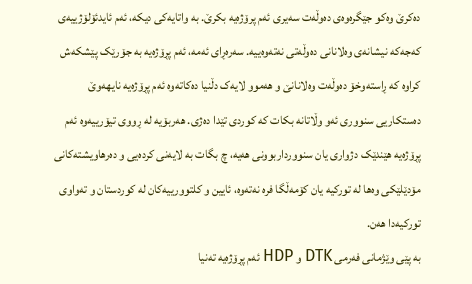دەکرێ وەکو جێگرەوەی دەوڵەت سەیری ئەم پرۆژەیە بکرێ. بە واتایەکی دیکە، ئەم ئایدئۆلۆژییەی کەجەکە نیشانەی وەلانانی دەوڵەتی نەتەوەییە. سەرەڕای ئەمە، ئەم پڕۆژەیە بە جۆرێک پێشکەش کراوە کە ڕاستەوخۆ دەوڵەت وەلانانێ و هەموو لایەک دڵنیا دەکاتەوە ئەم پڕۆژەیە نایهەوێ دەستکاریی سنووری ئەو وڵاتانە بکات کە کوردی تێدا دەژی. هەربۆیە لە ڕووی تیۆرییەوە ئەم پڕۆژەیە هێندێک دژواری یان سنوورداربوونی هەیە، چ بگات بە لایەنی کردەیی و دەرهاویشتەکانی مۆدێلێکی وەها لە تورکیە یان کۆمەڵگا فرە نەتەوە، ئایین و کلتوورییەکان لە کوردستان و تەواوی تورکیەدا هەن.
بە پێی وێژمانی فەرمی DTK و HDP ئەم پڕۆژەیە تەنیا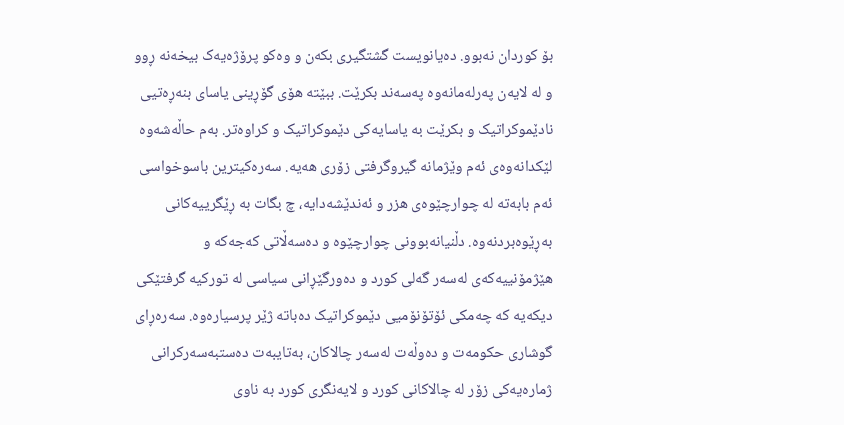بۆ کوردان نەبوو. دەیانویست گشتگیری بکەن و وەکو پرۆژەیەک بیخەنە ڕوو و لە لایەن پەرلەمانەوە پەسەند بکرێت. ببێتە هۆی گۆڕینی یاسای بنەڕەتیی نادێموکراتیک و بکرێت بە یاسایەکی دێموکراتیک و کراوەتر. بەم حاڵەشەوە لێکدانەوەی ئەم وێژمانە گیروگرفتی زۆری هەیە. سەرەکیترین باسوخواسی ئەم بابەتە لە چوارچێوەی هزر و ئەندێشەدایە، چ بگات بە ڕێگرییەکانی بەڕێوەبردنەوە. دڵنیانەبوونی چوارچێوە و دەسەڵاتی کەجەکە و هێژمۆنییەکەی لەسەر گەلی کورد و دەورگێڕانی سیاسی لە تورکیە گرفتێکی دیکەیە کە چەمکی ئۆتۆنۆمیی دێموکراتیک دەباتە ژێر پرسیارەوە. سەرەڕای گوشاری حکومەت و دەوڵەت لەسەر چالاکان، بەتایبەت دەستبەسەرکرانی ژمارەیەکی زۆر لە چالاکانی کورد و لایەنگری کورد بە ناوی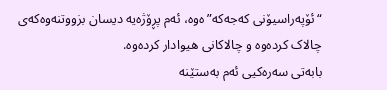“ئۆپەراسیۆنی کەجەکە”ەوە، ئەم پڕۆژەیە دیسان بزووتنەوەکەی چالاک کردەوە و چالاکانی هیوادار کردەوە.
بابەتی سەرەکیی ئەم بەستێنە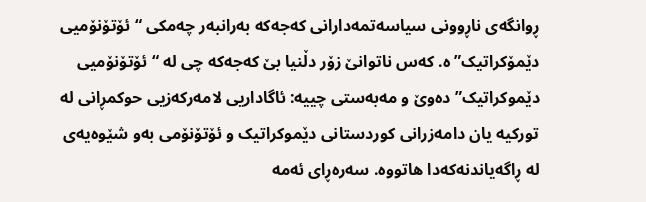ڕوانگەی ناڕوونی سیاسەتمەدارانی کەجەکە بەرانبەر چەمکی “ئۆتۆنۆمیی دێمۆکراتیک”ە. کەس ناتوانێ زۆر دڵنیا بێ کەجەکە چی لە “ئۆتۆنۆمیی دێموکراتیک” دەوێ و مەبەستی چییە: ئاگاداریی لامەرکەزیی حوکمڕانی لە تورکیە یان دامەزرانی کوردستانی دێموکراتیک و ئۆتۆنۆمی بەو شێوەیەی لە ڕاگەیاندنەکەدا هاتووە. سەرەڕای ئەمە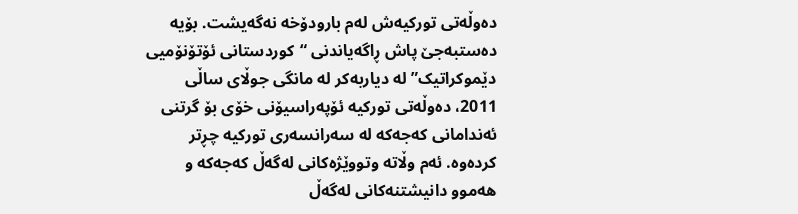دەوڵەتی تورکیەش لەم بارودۆخە نەگەیشت. بۆیە دەستبەجێ پاش ڕاگەیاندنی “کوردستانی ئۆتۆنۆمیی دێموکراتیک” لە دیاربەکر لە مانگی جوڵای ساڵی 2011، دەوڵەتی تورکیە ئۆپەراسیۆنی خۆی بۆ گرتنی ئەندامانی کەجەکە لە سەرانسەری تورکیە چڕتر کردەوە. ئەم وڵاتە وتووێژەکانی لەگەڵ کەجەکە و هەموو دانیشتنەکانی لەگەڵ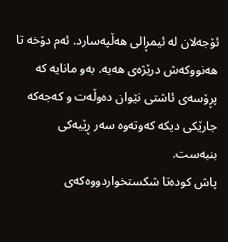ئۆجەلان لە ئیمڕالی هەڵپەسارد. ئەم دۆخە تا هەنووکەش درێژەی هەیە. بەو مانایە کە پڕۆسەی ئاشتی نێوان دەوڵەت و کەجەکە جارێکی دیکە کەوتەوە سەر ڕێیەکی بنبەست.
پاش کودەتا شکستخواردووەکەی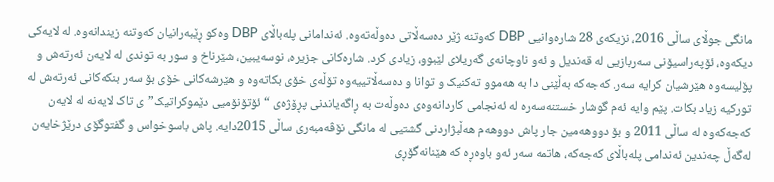مانگی جوڵای ساڵی 2016، نزیکەی 28 شارەوانیی DBP کەوتنە ژێر دەسەڵاتی دەوڵەتەوە. ئەندامانی پلەباڵای DBP وەکو ڕێبەرانیان کەوتنە زیندانەوە. لە لایەکی دیکەوە، ئۆپەراسیۆنی سەربازیی لە قەندیل و ئەو ناوچانەی گەریلای لێبوو، زیادی کرد. شارەکانی جزیرە، نوسەیبین، شێرناخ و سور بە توندی لە لایەن ئەرتەش و پۆلیسەوە هێرشیان کرایە سەر. کەجەکە بەڵێنی دا بە هەموو تەکنیک و توانا و دەسەڵاتییەوە تۆڵەی خۆی بکاتەوە و هێرشەکانی خۆی بۆ سەر بنکەکانی ئەرتەش لە تورکیە زیاد بکات. پێم وایە ئەم گوشار خستنەسەرە لە ئەنجامی کاردانەوەی دەوڵەت بە ڕاگەیاندنی پڕۆژەی “ئۆتۆنۆمیی دێموکراتیک”ی تاک لایەنە لە لایەن کەجەکەوە لە ساڵی 2011 و بۆ دووهەمین جار پاش دووهەم هەڵبژاردنی گشتیی لە مانگی نۆڤەمبەری ساڵی 2015دایە. پاش باسوخواس و گفتوگۆی درێژخایەن لەگەڵ چەندین ئەندامی پلەباڵای کەجەکە، هاتمە سەر ئەو باوەڕە کە هێنانەگۆڕی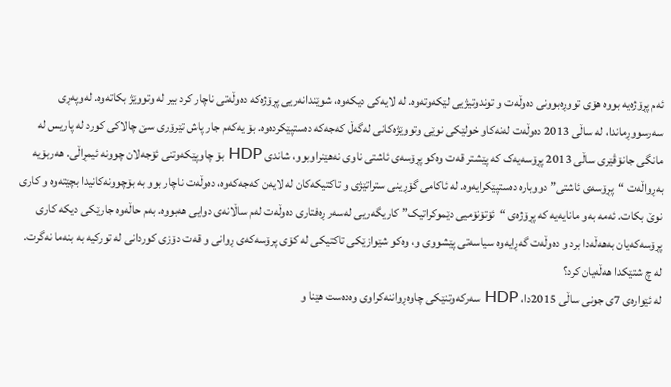ئەم پڕۆژەیە بووە هۆی تووڕەبوونی دەوڵەت و توندوتیژیی لێکەوتەوە. لە لایەکی دیکەوە، شوێندانەریی پڕۆژەکە دەوڵەتی ناچار کرد بیر لە وتووێژ بکاتەوە. لەوپەڕی سەرسووڕماندا، لە ساڵی 2013 دەوڵەت لەنەکاو خولێکی نوێی وتووێژەکانی لەگەڵ کەجەکە دەستپێکردەوە. بۆ یەکەم جار پاش تێرۆری سێ چالاکی کورد لە پاریس لە مانگی جانۆڤێری ساڵی 2013 پڕۆسەیەک کە پێشتر قەت وەکو پڕۆسەی ئاشتی ناوی نەهێنراوبوو، شاندی HDP بۆ چاوپێکەوتنی ئۆجەلان چوونە ئیمڕاڵی. هەربۆیە بەڕواڵەت “پڕۆسەی ئاشتی” دووبارە دەستپێکرایەوە. لە ئاکامی گۆڕینی ستراتێژی و تاکتیکەکان لە لایەن کەجەکەوە، دەوڵەت ناچار بوو بە بۆچوونەکانیدا بچێتەوە و کاری نوێ بکات. ئەمە بەو مانایەیە کە پڕۆژەی “ئۆتۆنۆمیی دێموکراتیک” کاریگەریی لەسەر ڕەفتاری دەوڵەت لەم ساڵانەی دوایی هەبووە. بەم حاڵەوە جارێکی دیکە کاری پڕۆسەکەیان بەهەڵەدا برد و دەوڵەت گەڕایەوە سیاسەتی پێشووی و، وەکو شێوازێکی تاکتیکی لە کۆی پرۆسەکەی ڕوانی و قەت دۆزی کوردانی لە تورکیە بە بنەما نەگرت.
لە چ شتێکدا هەڵەیان کرد؟
لە ئێوارەی 7ی جونی ساڵی 2015دا، HDP سەرکەوتنێکی چاوەڕواننەکراوی وەدەست هێنا و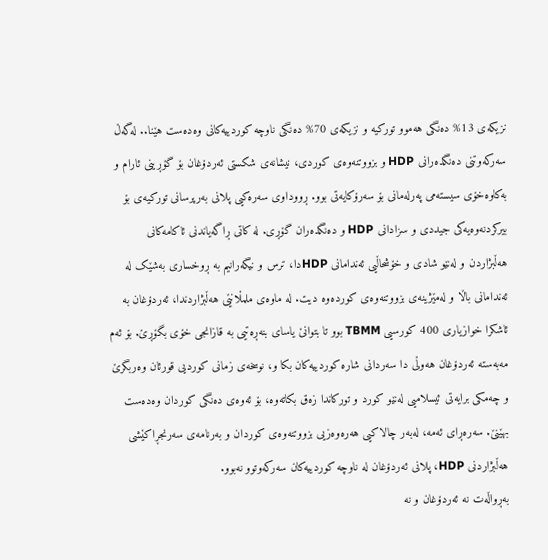نزیکەی 13% دەنگی هەموو تورکیە و نزیکەی 70% دەنگی ناوچە کوردییەکانی وەدەست هێنا.. لەگەڵ سەرکەوتنی دەنگدەرانی HDP و بزووتنەوەی کوردی، نیشانەی شکستی ئەردۆغان بۆ گۆڕینی ئارام و بەکاوەخۆی سیستەمی پەرلەمانی بۆ سەرۆکایەتی بوو. ڕووداوی سەرەکیی پلانی بەرپرسانی تورکیەی بۆ بیرکردنەوەیەکی جیددی و سزادانی HDP و دەنگدەران گۆڕی. لە کاتی ڕاگەیاندنی ئاکامەکانی هەڵبژاردن و لەنێو شادی و خۆشحاڵیی ئەندامانی HDPدا، ترس و نیگەرانیم بە ڕوخساری بەشێک لە ئەندامانی باڵا و لەمێژینەی بزووتنەوەی کوردەوە دیت. لە ماوەی ملمڵانێی هەڵبژاردندا، ئەردۆغان بە ئاشکرا خوازیاری 400 کورسیی TBMM بوو تا بتوانێ یاسای بنەڕەتیی بە قازانجی خۆی بگۆڕێ. بۆ ئەم مەبەستە ئەردۆغان هەوڵی دا سەردانی شارە کوردییەکان بکا و، نوسخەی زمانی کوردیی قورئان وەربگرێ و چەمکی برایەتی ئیسلامیی لەنێو کورد و تورکاندا زەق بکاتەوە، بۆ ئەوەی دەنگی کوردان وەدەست بهێنێ. سەرەڕای ئەمە، لەبەر چالاکیی هەرەوەزیی بزووتنەوەی کوردان و بەرنامەی سەرنجڕاکێشی هەڵبژاردنی HDP، پلانی ئەردۆغان لە ناوچە کوردییەکان سەرکەوتوو نەبوو.
بەڕواڵەت نە ئەردۆغان و نە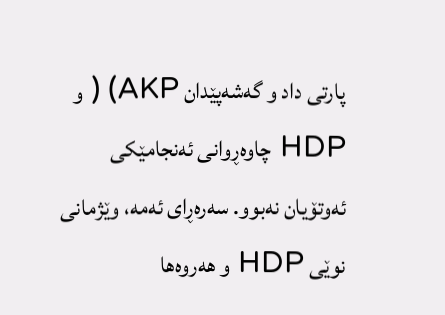پارتی داد و گەشەپێدان AKP) ( و HDP چاوەڕوانی ئەنجامێکی ئەوتۆیان نەبوو. سەرەڕای ئەمە، وێژمانی نوێی HDP و هەروەها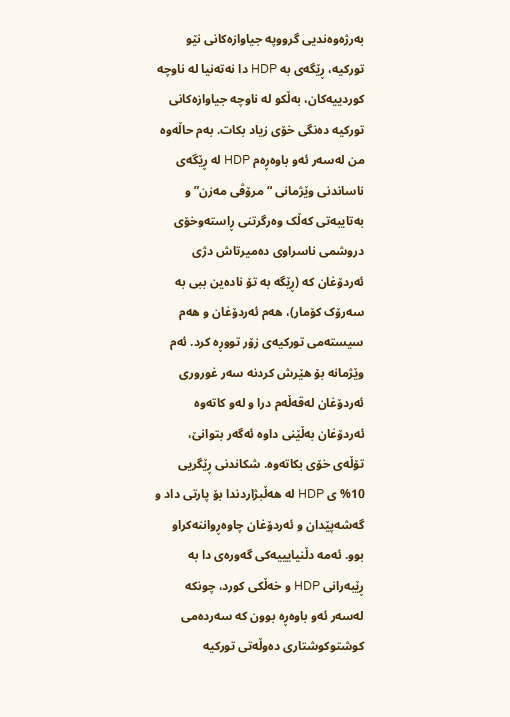بەرژەوەندیی گرووپە جیاوازەکانی نێو تورکیە، ڕێگەی بە HDP دا نەتەنیا لە ناوچە کوردییەکان، بەڵکو لە ناوچە جیاوازەکانی تورکیە دەنگی خۆی زیاد بکات. بەم حاڵەوە من لەسەر ئەو باوەڕەم HDP لە ڕێگەی ناساندنی وێژمانی “مرۆڤی مەزن” و بەتایبەتی کەڵک وەرگرتنی ڕاستەوخۆی دروشمی ناسراوی دەمیرتاش دژی ئەردۆغان کە (ڕێگە بە تۆ نادەین ببی بە سەرۆک کۆمار)، هەم ئەردۆغان و هەم سیستەمی تورکیەی زۆر تووڕە کرد. ئەم وێژمانە بۆ هێرش کردنە سەر غوروری ئەردۆغان لەقەڵەم درا و لەو کاتەوە ئەردۆغان بەڵێنی داوە ئەگەر بتوانێ، تۆڵەی خۆی بکاتەوە. شکاندنی ڕێگریی 10% ی HDP لە هەڵبژاردندا بۆ پارتی داد و گەشەپێدان و ئەردۆغان چاوەڕواننەکراو بوو. ئەمە دڵنیایییەکی گەورەی دا بە ڕێبەرانی HDP و خەڵکی کورد، چونکە لەسەر ئەو باوەڕە بوون کە سەردەمی کوشتوکوشتاری دەوڵەتی تورکیە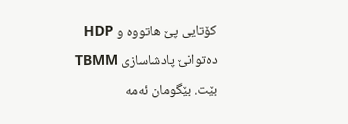کۆتایی پێ هاتووە و HDP دەتوانێ پادشاسازی TBMM بێت. بێگومان ئەمە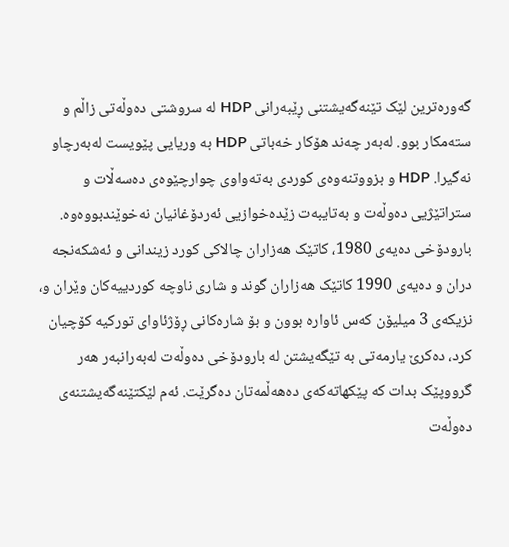گەورەترین لێک تێنەگەیشتنی ڕێبەرانی HDP لە سروشتی دەوڵەتی زاڵم و ستەمکار بوو. لەبەر چەند هۆکار خەباتی HDP بە وریایی پێویست لەبەرچاو نەگیرا. HDP و بزووتنەوەی کوردی بەتەواوی چوارچێوەی دەسەڵات و ستراتێژیی دەوڵەت و بەتایبەت زێدەخوازیی ئەردۆغانیان نەخوێندبووەوە. بارودۆخی دەیەی 1980، کاتێک هەزاران چالاکی کورد زیندانی و ئەشکەنجە دران و دەیەی 1990 کاتێک هەزاران گوند و شاری ناوچە کوردییەکان وێران و، نزیکەی 3 میلیۆن کەس ئاوارە بوون و بۆ شارەکانی ڕۆژئاوای تورکیە کۆچیان کرد، دەکرێ یارمەتی بە تێگەیشتن لە بارودۆخی دەوڵەت لەبەرانبەر هەر گرووپێک بدات کە پێکهاتەکەی دەهەڵمەتان دەگرێت. ئەم لێکتێنەگەیشتنەی دەوڵەت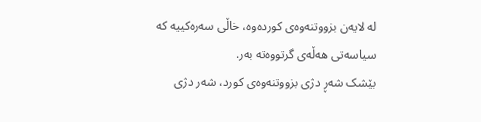لە لایەن بزووتنەوەی کوردەوە، خاڵی سەرەکییە کە سیاسەتی هەڵەی گرتووەتە بەر.
بێشک شەڕ دژی بزووتنەوەی کورد، شەر دژی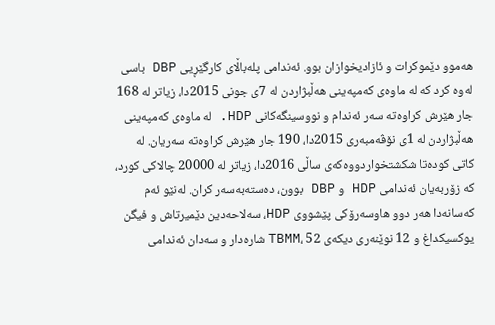هەموو دێموکرات و ئازادیخوازان بوو. ئەندامی پلەباڵای کارگێڕیی DBP باسی لەوە کرد کە لە ماوەی کەمپەینی هەڵبژاردن لە 7ی جونی 2015دا، زیاتر لە 168 جار هێرش کراوەتە سەر ئەندام و نووسینگەکانی HDP. لە ماوەی کەمپەینی هەڵبژاردن لە 1ی نۆڤەمبەری 2015دا، 190 جار هێرش کراوەتە سەریان. لە کاتی کودەتا شکشتخواردووەکەی ساڵی 2016دا، زیاتر لە 20000 چالاکی کورد، کە زۆربەیان ئەندامی HDP و DBP بوون، دەستەبەسەر کران. لەنێو ئەم کەسانەدا هەر دوو هاوسەرۆکی پێشووی HDP، سەلاحەدین دێمیرتاش و فیگن یوکسیکداغ و 12 نوێنەری دیکەی TBMM، 52 شارەدار و سەدان ئەندامی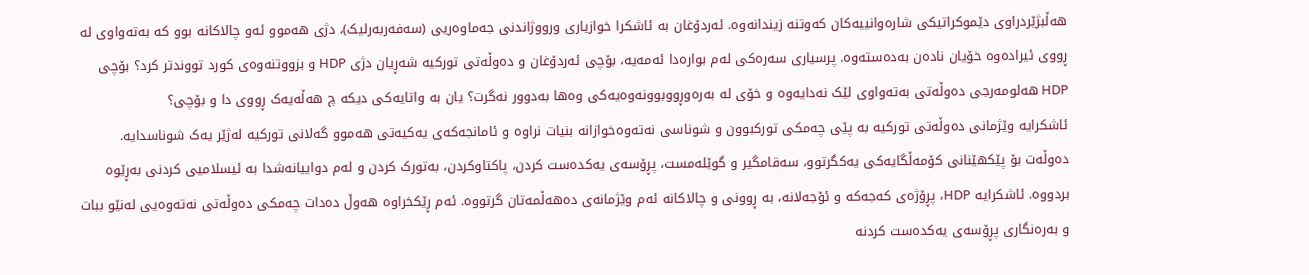هەڵبژێردراوی دێموکراتیکی شارەوانییەکان کەوتنە زیندانەوە. ئەردۆغان بە ئاشکرا خوازیاری ورووژاندنی جەماوەریی (سەفەربەرلیک)، دژی هەموو ئەو چالاکانە بوو کە بەتەواوی لە ڕووی ئیرادەوە خۆیان نادەن بەدەستەوە. پرسیاری سەرەکی لەم بوارەدا ئەمەیە، بۆچی ئەردۆغان و دەوڵەتی تورکیە شەڕیان دژی HDP و بزووتنەوەی کورد تووندتر کرد؟ بۆچی HDP هەلومەرجی دەوڵەتی بەتەواوی لێک نەدایەوە و خۆی لە بەرەوڕووبوونەوەیەکی وەها بەدوور نەگرت؟ یان بە واتایەکی دیکە چ هەڵەیەک ڕووی دا و بۆچی؟
ئاشکرایە وێژمانی دەوڵەتی تورکیە بە پێی چەمکی تورکبوون و شوناسی نەتەوەخوازانە بنیات نراوە و ئامانجەکەی یەکیەتی هەموو گەلانی تورکیە لەژێر یەک شوناسدایە. دەوڵەت بۆ پێکهێنانی کۆمەڵگایەکی یەکگرتوو، سەقامگیر و گوێلەمست، پڕۆسەی یەکدەست کردن، پاکتاوکردن، بەتورک کردن و لەم دواییانەشدا بە ئیسلامیی کردنی بەڕێوە بردووە. ئاشکرایە HDP، پڕۆژەی کەجەکە و ئۆجەلانە، بە ڕوونی و چالاکانە ئەم وێژمانەی دەهەڵمەتان گرتووە. ئەم ڕێکخراوە هەوڵ دەدات چەمکی دەوڵەتی نەتەوەیی لەنێو ببات و بەرەنگاری پڕۆسەی یەکدەست کردنە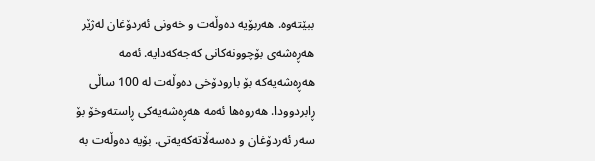ببێتەوە. هەربۆیە دەوڵەت و خەونی ئەردۆغان لەژێر هەڕەشەی بۆچوونەکانی کەجەکەدایە. ئەمە هەڕەشەیەکە بۆ بارودۆخی دەوڵەت لە 100 ساڵی ڕابردوودا. هەروەها ئەمە هەڕەشەیەکی ڕاستەوخۆ بۆ سەر ئەردۆغان و دەسەڵاتەکەیەتی. بۆیە دەوڵەت بە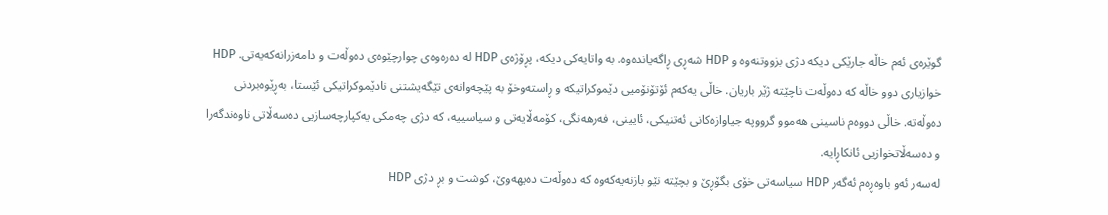گوێرەی ئەم خاڵە جارێکی دیکە دژی بزووتنەوە و HDP شەڕی ڕاگەیاندەوە. بە واتایەکی دیکە، پڕۆژەی HDP لە دەرەوەی چوارچێوەی دەوڵەت و دامەزرانەکەیەتی. HDP خوازیاری دوو خاڵە کە دەوڵەت ناچێتە ژێر باریان. خاڵی یەکەم ئۆتۆنۆمیی دێموکراتیکە و ڕاستەوخۆ بە پێچەوانەی تێگەیشتنی نادێموکراتیکی ئێستا، بەڕێوەبردنی دەوڵەتە. خاڵی دووەم ناسینی هەموو گرووپە جیاوازەکانی ئەتنیکی، ئایینی، فەرهەنگی، کۆمەڵایەتی و سیاسییە، کە دژی چەمکی یەکپارچەسازیی دەسەڵاتی ناوەندگەرا و دەسەڵاتخوازیی ئانکاڕایە.
لەسەر ئەو باوەڕەم ئەگەر HDP سیاسەتی خۆی بگۆڕێ و بچێتە نێو بازنەیەکەوە کە دەوڵەت دەیهەوێ، کوشت و بڕ دژی HDP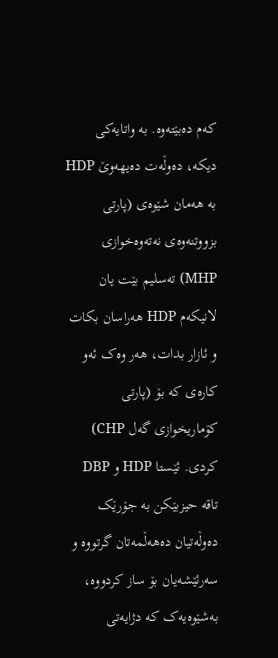کەم دەبێتەوە. بە واتایەکی دیکە، دەوڵەت دەیهەوێ HDP بە هەمان شێوەی (پارتی بزووتنەوەی نەتەوەخوازی MHP) تەسلیم بێت یان لانیکەم HDP هەراسان بکات و ئازار بدات، هەر وەک ئەو کارەی کە بۆ (پارتی کۆماریخوازی گەل CHP) کردی. ئێستا HDP و DBP تاقە حیزبێکن بە جۆرێک دەوڵەتیان دەهەڵمەتان گرتووە و سەرئێشەیان بۆ ساز کردووە، بەشێوەیەک کە دژایەتی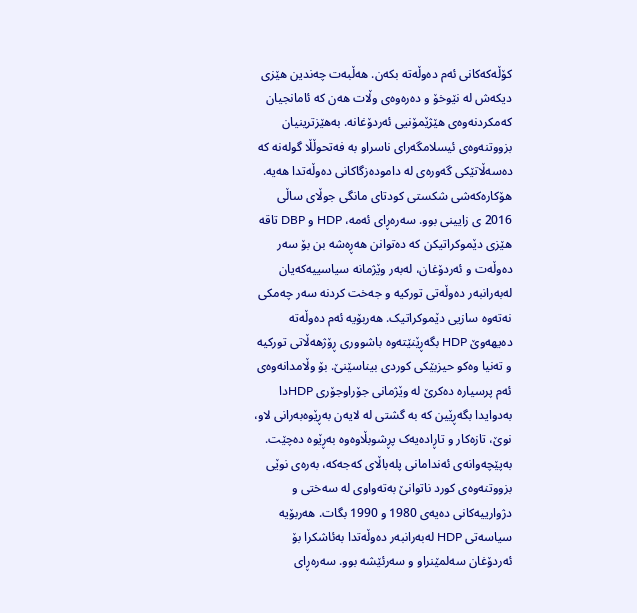کۆڵەکەکانی ئەم دەوڵەتە بکەن. هەڵبەت چەندین هێزی دیکەش لە نێوخۆ و دەرەوەی وڵات هەن کە ئامانجیان کەمکردنەوەی هێژێمۆنیی ئەردۆغانە. بەهێزترینیان بزووتنەوەی ئیسلامگەرای ناسراو بە فەتحوڵڵا گولەنە کە دەسەڵاتێکی گەورەی لە دامودەزگاکانی دەوڵەتدا هەیە. هۆکارەکەشی شکستی کودتای مانگی جوڵای ساڵی 2016 ی زایینی بوو. سەرەڕای ئەمە، HDP و DBP تاقە هێزی دێموکراتیکن کە دەتوانن هەڕەشە بن بۆ سەر دەوڵەت و ئەردۆغان، لەبەر وێژمانە سیاسییەکەیان لەبەرانبەر دەوڵەتی تورکیە و جەخت کردنە سەر چەمکی نەتەوە سازیی دێموکراتیک. هەربۆیە ئەم دەوڵەتە دەیهەوێ HDP بگەڕێنێتەوە باشووری ڕۆژهەڵاتی تورکیە و تەنیا وەکو حیزبێکی کوردی بیناسێنێ. بۆ وڵامدانەوەی ئەم پرسیارە دەکرێ لە وێژمانی جۆراوجۆری HDPدا بەدوایدا بگەڕێین کە بە گشتی لە لایەن بەڕێوەبەرانی لاو، نوێ، تازەکار و تاڕادەیەک پڕشوبڵاوەوە بەڕێوە دەچێت. بەپێچەوانەی ئەندامانی پلەباڵای کەجەکە، بەرەی نوێی بزووتنەوەی کورد ناتوانێ بەتەواوی لە سەختی و دژوارییەکانی دەیەی 1980 و 1990 بگات. هەربۆیە سیاسەتی HDP لەبەرانبەر دەوڵەتدا بەئاشکرا بۆ ئەردۆغان سەلمێنراو و سەرئێشە بوو. سەرەڕای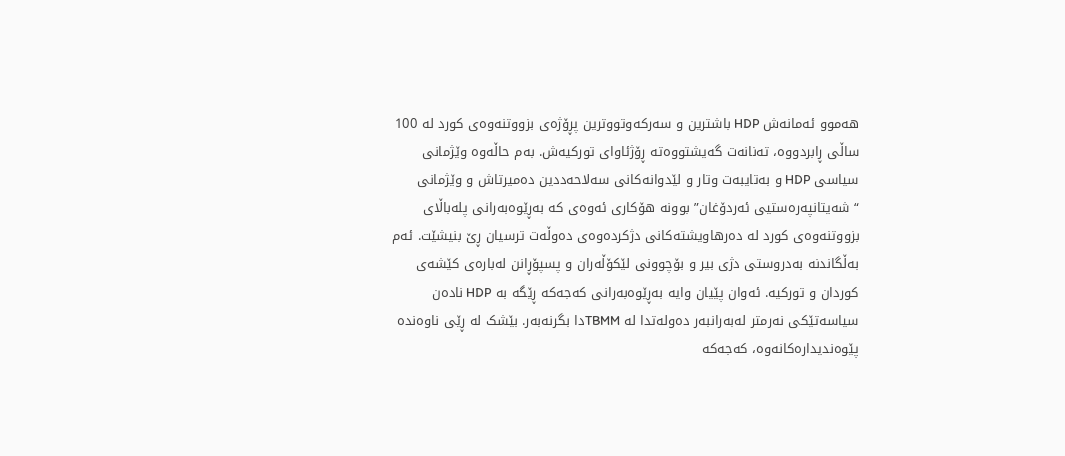هەموو ئەمانەش HDP باشترین و سەرکەوتووترین پڕۆژەی بزووتنەوەی کورد لە 100 ساڵی ڕابردووە، تەنانەت گەیشتووەتە ڕۆژئاوای تورکیەش. بەم حاڵەوە وێژمانی سیاسی HDP و بەتایبەت وتار و لێدوانەکانی سەلاحەددین دەمیرتاش و وێژمانی “شەیتانپەرەستیی ئەردۆغان” بوونە هۆکاری ئەوەی کە بەڕێوەبەرانی پلەباڵای بزووتنەوەی کورد لە دەرهاویشتەکانی دژکردەوەی دەوڵەت ترسیان ڕێ بنیشێت. ئەم بەڵگاندنە بەدروستی دژی بیر و بۆچوونی لێکۆڵەران و پسپۆڕانن لەبارەی کێشەی کوردان و تورکیە. ئەوان پێیان وایە بەڕێوەبەرانی کەجەکە ڕێگە بە HDP نادەن سیاسەتێکی نەرمتر لەبەرانبەر دەولەتدا لە TBMMدا بگرنەبەر. بێشک لە ڕێی ناوەندە پێوەندیدارەکانەوە، کەجەکە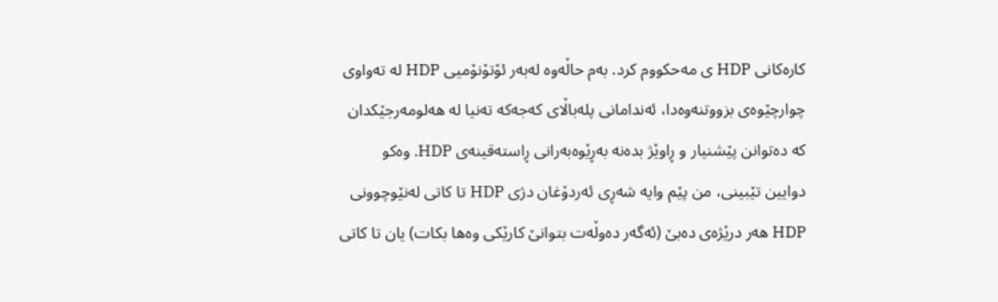کارەکانی HDP ی مەحکووم کرد. بەم حاڵەوە لەبەر ئۆتۆنۆمیی HDP لە تەواوی چوارچێوەی بزووتنەوەدا، ئەندامانی پلەباڵای کەجەکە تەنیا لە هەلومەرجێکدان کە دەتوانن پێشنیار و ڕاوێژ بدەنە بەڕێوەبەرانی ڕاستەقینەی HDP. وەکو دوایین تێبینی، من پێم وایە شەڕی ئەردۆغان دژی HDP تا کاتی لەنێوچوونی HDP هەر درێژەی دەبێ (ئەگەر دەوڵەت بتوانێ کارێکی وەها بکات) یان تا کاتی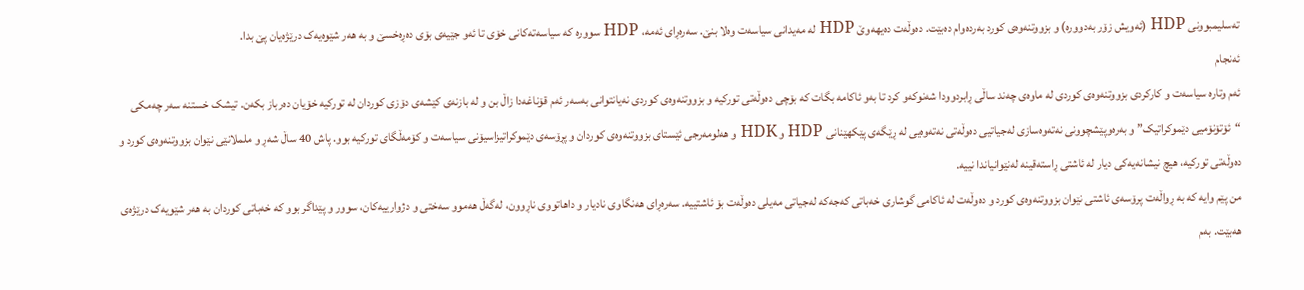تەسلیمبوونی HDP (ئەویش زۆر بەدوورە) و بزووتنەوەی کورد بەردەوام دەبێت. دەوڵەت دەیهەوێ HDP لە مەیدانی سیاسەت وەلا بنێ. سەرەڕای ئەمە، HDP سوورە کە سیاسەتەکانی خۆی تا ئەو جێیەی بۆی دەڕەخسێ و بە هەر شێوەیەک درێژەیان پێ بدا.
ئەنجام
ئەم وتارە سیاسەت و کارکردی بزووتنەوەی کوردی لە ماوەی چەند ساڵی ڕابردوودا شەنوکەو کرد تا بەو ئاکامە بگات کە بۆچی دەوڵەتی تورکیە و بزووتنەوەی کوردی نەیانتوانی بەسەر ئەم قۆناغەدا زاڵ بن و لە بازنەی کێشەی دۆزی کوردان لە تورکیە خۆیان دەرباز بکەن. تیشک خستنە سەر چەمکی “ئۆتۆنۆمیی دێموکراتیک” و بەرەوپێشچوونی نەتەوەسازی لەجیاتیی دەوڵەتی نەتەوەیی لە ڕێگەی پێکهێنانی HDP و HDK و هەلومەرجی ئێستای بزووتنەوەی کوردان و پڕۆسەی دێموکراتیزاسیۆنی سیاسەت و کۆمەڵگای تورکیە بوو. پاش 40 ساڵ شەڕ و ململانێی نێوان بزووتنەوەی کورد و دەوڵەتی تورکیە، هیچ نیشانەیەکی دیار لە ئاشتی ڕاستەقینە لەنێوانیاندا نییە.
من پێم وایە کە بە ڕواڵەت پرۆسەی ئاشتی نێوان بزووتنەوەی کورد و دەوڵەت لە ئاکامی گوشاری خەباتی کەجەکە لەجیاتی مەیلی دەوڵەت بۆ ئاشتییە. سەرەڕای هەنگاوی نادیار و داهاتووی ناڕوون، لەگەڵ هەموو سەختی و دژوارییەکان، سوور و پێداگر بوو کە خەباتی کوردان بە هەر شێویەک درێژەی هەبێت. بەم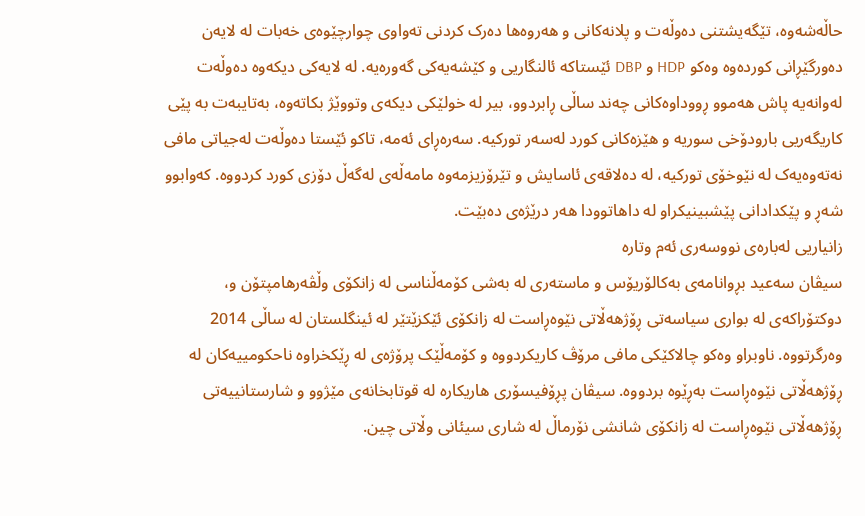حاڵەشەوە، تێگەیشتنی دەوڵەت و پلانەکانی و هەروەها دەرک کردنی تەواوی چوارچێوەی خەبات لە لایەن دەورگێڕانی کوردەوە وەکو HDP و DBP ئێستاکە ئالنگاریی و کێشەیەکی گەورەیە. لە لایەکی دیکەوە دەوڵەت لەوانەیە پاش هەموو ڕووداوەکانی چەند ساڵی ڕابردوو، بیر لە خولێکی دیکەی وتووێژ بکاتەوە، بەتایبەت بە پێی کاریگەریی بارودۆخی سوریە و هێزەکانی کورد لەسەر تورکیە. سەرەڕای ئەمە، تاکو ئێستا دەوڵەت لەجیاتی مافی نەتەوەیەک لە نێوخۆی تورکیە، لە دەلاقەی ئاسایش و تێرۆزیزمەوە مامەڵەی لەگەڵ دۆزی کورد کردووە. کەوابوو شەڕ و پێکدادانی پێشبینیکراو لە داهاتوودا هەر درێژەی دەبێت.
زانیاریی لەبارەی نووسەری ئەم وتارە
سیڤان سەعید بڕوانامەی بەکالۆریۆس و ماستەری لە بەشی کۆمەڵناسی لە زانکۆی وڵڤەرهامپتۆن و، دوکتۆراکەی لە بواری سیاسەتی ڕۆژهەڵاتی نێوەڕاست لە زانکۆی ئێکزێتێر لە ئینگلستان لە ساڵی 2014 وەرگرتووە. ناوبراو وەکو چالاکێکی مافی مرۆڤ کاریکردووە و کۆمەڵێک پرۆژەی لە ڕێکخراوە ناحکومییەکان لە ڕۆژهەڵاتی نێوەڕاست بەڕێوە بردووە. سیڤان پڕۆفیسۆری هاریکارە لە قوتابخانەی مێژوو و شارستانییەتی ڕۆژهەڵاتی نێوەڕاست لە زانکۆی شانشی نۆرماڵ لە شاری سیئانی وڵاتی چین.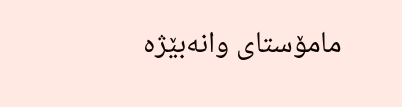مامۆستای وانەبێژە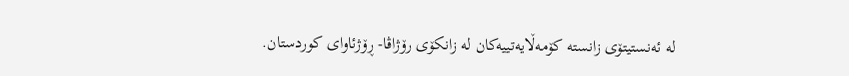لە ئەنستیتۆی زانستە کۆمەڵایەتییەکان لە زانکۆی رۆژاڤا- ڕۆژئاوای کوردستان.